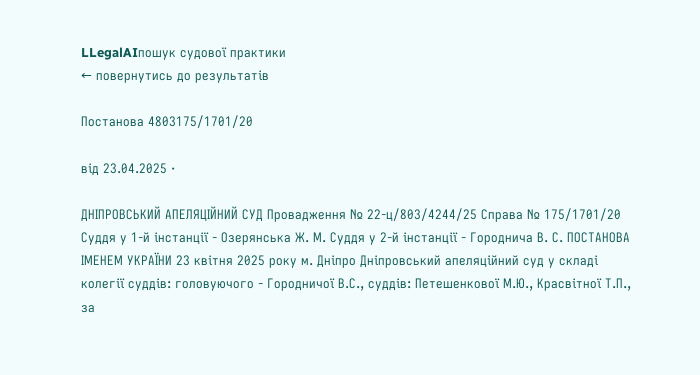LLegalAIпошук судової практики
← повернутись до результатів

Постанова 4803175/1701/20

від 23.04.2025 ·

ДНІПРОВСЬКИЙ АПЕЛЯЦІЙНИЙ СУД Провадження № 22-ц/803/4244/25 Справа № 175/1701/20 Суддя у 1-й інстанції - Озерянська Ж. М. Суддя у 2-й інстанції - Городнича В. С. ПОСТАНОВА ІМЕНЕМ УКРАЇНИ 23 квітня 2025 року м. Дніпро Дніпровський апеляційний суд у складі колегії суддів: головуючого - Городничої В.С., суддів: Петешенкової М.Ю., Красвітної Т.П., за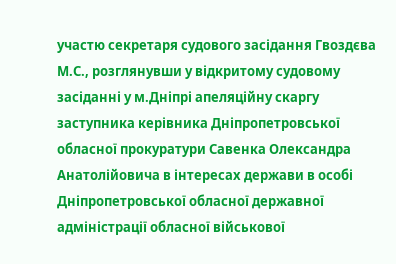участю секретаря судового засідання Гвоздєва М.С., розглянувши у відкритому судовому засіданні у м.Дніпрі апеляційну скаргу заступника керівника Дніпропетровської обласної прокуратури Савенка Олександра Анатолійовича в інтересах держави в особі Дніпропетровської обласної державної адміністрації обласної військової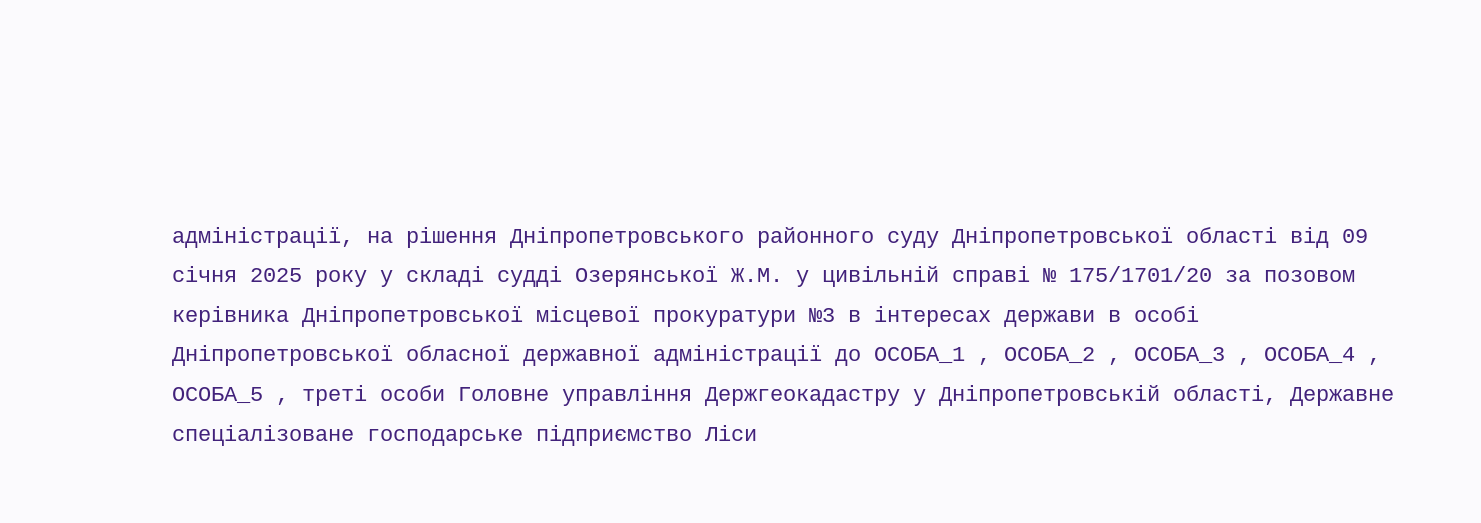адміністрації, на рішення Дніпропетровського районного суду Дніпропетровської області від 09 січня 2025 року у складі судді Озерянської Ж.М. у цивільній справі № 175/1701/20 за позовом керівника Дніпропетровської місцевої прокуратури №3 в інтересах держави в особі Дніпропетровської обласної державної адміністрації до ОСОБА_1 , ОСОБА_2 , ОСОБА_3 , ОСОБА_4 , ОСОБА_5 , треті особи Головне управління Держгеокадастру у Дніпропетровській області, Державне спеціалізоване господарське підприємство Ліси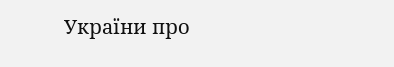України про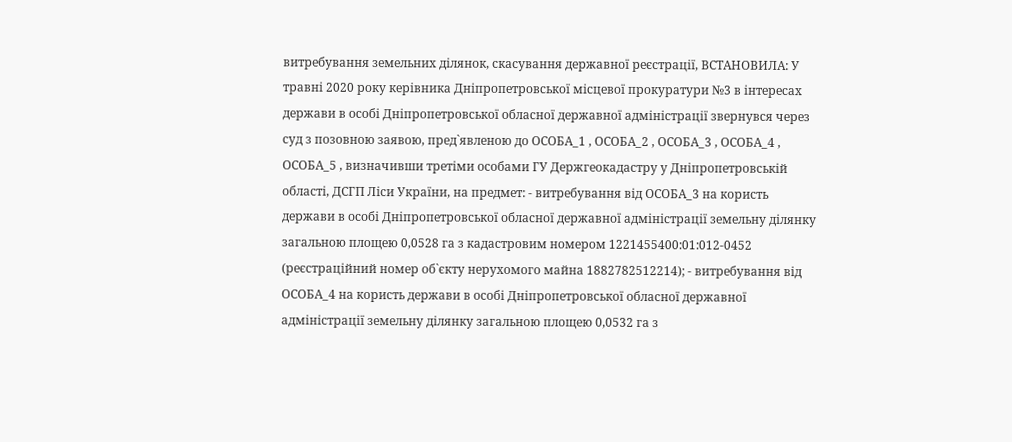витребування земельних ділянок, скасування державної реєстрації, ВСТАНОВИЛА: У травні 2020 року керівника Дніпропетровської місцевої прокуратури №3 в інтересах держави в особі Дніпропетровської обласної державної адміністрації звернувся через суд з позовною заявою, пред`явленою до ОСОБА_1 , ОСОБА_2 , ОСОБА_3 , ОСОБА_4 , ОСОБА_5 , визначивши третіми особами ГУ Держгеокадастру у Дніпропетровській області, ДСГП Ліси України, на предмет: - витребування від ОСОБА_3 на користь держави в особі Дніпропетровської обласної державної адміністрації земельну ділянку загальною площею 0,0528 га з кадастровим номером 1221455400:01:012-0452 (реєстраційний номер об`єкту нерухомого майна 1882782512214); - витребування від ОСОБА_4 на користь держави в особі Дніпропетровської обласної державної адміністрації земельну ділянку загальною площею 0,0532 га з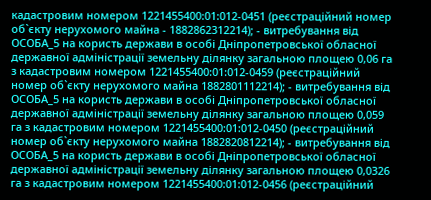кадастровим номером 1221455400:01:012-0451 (реєстраційний номер об`єкту нерухомого майна - 1882862312214); - витребування від ОСОБА_5 на користь держави в особі Дніпропетровської обласної державної адміністрації земельну ділянку загальною площею 0,06 га з кадастровим номером 1221455400:01:012-0459 (реєстраційний номер об`єкту нерухомого майна 1882801112214); - витребування від ОСОБА_5 на користь держави в особі Дніпропетровської обласної державної адміністрації земельну ділянку загальною площею 0,059 га з кадастровим номером 1221455400:01:012-0450 (реєстраційний номер об`єкту нерухомого майна 1882820812214); - витребування від ОСОБА_5 на користь держави в особі Дніпропетровської обласної державної адміністрації земельну ділянку загальною площею 0,0326 га з кадастровим номером 1221455400:01:012-0456 (реєстраційний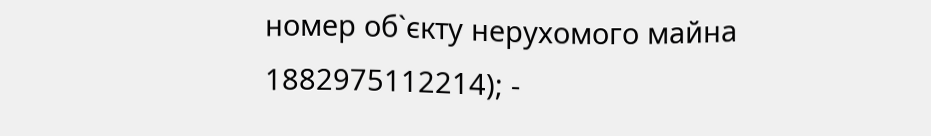номер об`єкту нерухомого майна 1882975112214); -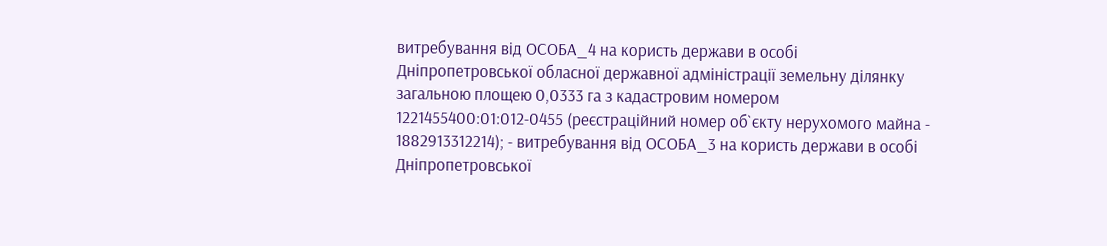витребування від ОСОБА_4 на користь держави в особі Дніпропетровської обласної державної адміністрації земельну ділянку загальною площею 0,0333 га з кадастровим номером 1221455400:01:012-0455 (реєстраційний номер об`єкту нерухомого майна - 1882913312214); - витребування від ОСОБА_3 на користь держави в особі Дніпропетровської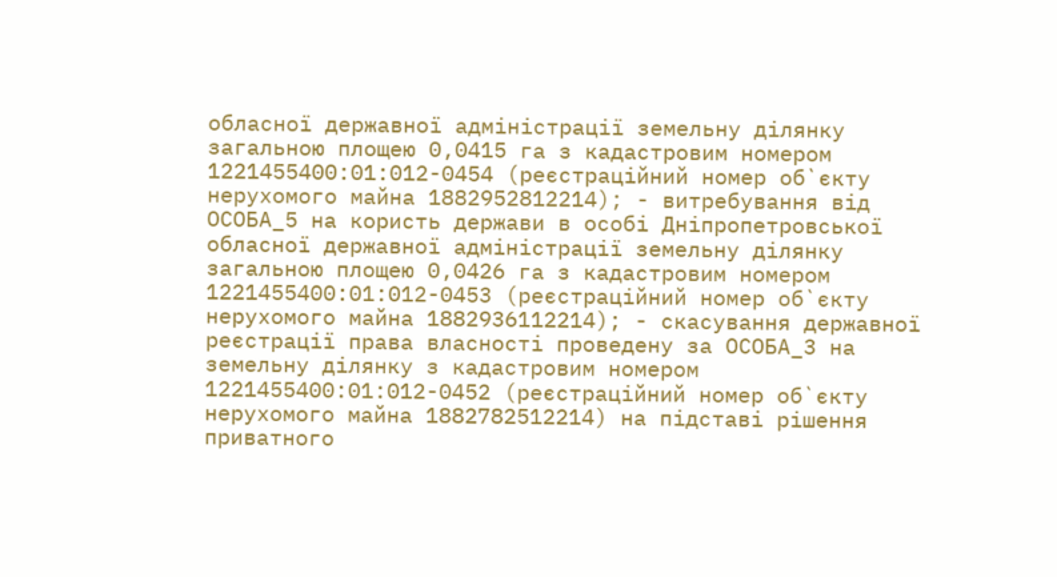обласної державної адміністрації земельну ділянку загальною площею 0,0415 га з кадастровим номером 1221455400:01:012-0454 (реєстраційний номер об`єкту нерухомого майна 1882952812214); - витребування від ОСОБА_5 на користь держави в особі Дніпропетровської обласної державної адміністрації земельну ділянку загальною площею 0,0426 га з кадастровим номером 1221455400:01:012-0453 (реєстраційний номер об`єкту нерухомого майна 1882936112214); - скасування державної реєстрації права власності проведену за ОСОБА_3 на земельну ділянку з кадастровим номером 1221455400:01:012-0452 (реєстраційний номер об`єкту нерухомого майна 1882782512214) на підставі рішення приватного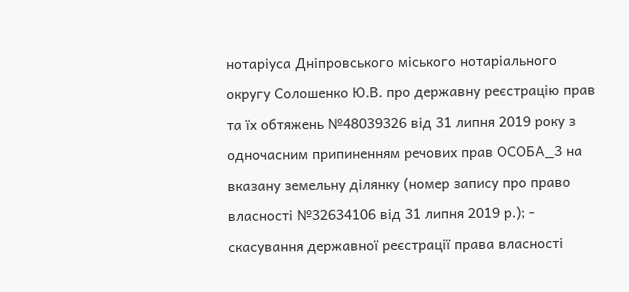нотаріуса Дніпровського міського нотаріального округу Солошенко Ю.В. про державну реєстрацію прав та їх обтяжень №48039326 від 31 липня 2019 року з одночасним припиненням речових прав ОСОБА_3 на вказану земельну ділянку (номер запису про право власності №32634106 від 31 липня 2019 р.); - скасування державної реєстрації права власності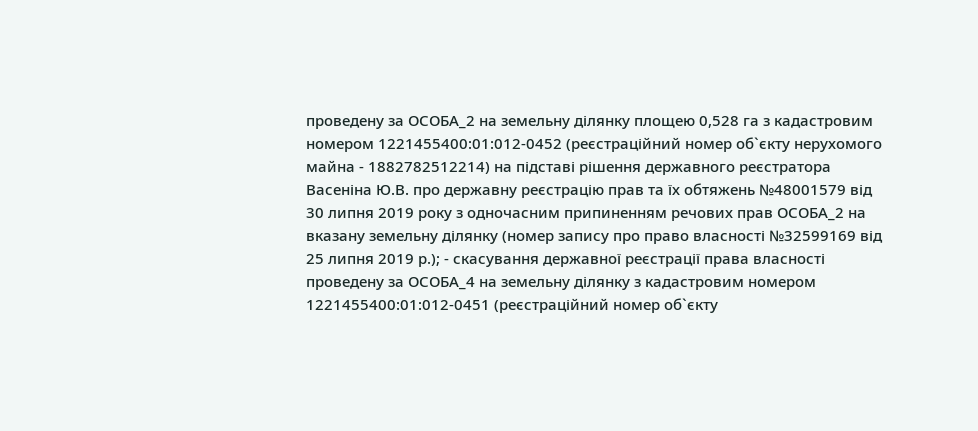проведену за ОСОБА_2 на земельну ділянку площею 0,528 га з кадастровим номером 1221455400:01:012-0452 (реєстраційний номер об`єкту нерухомого майна - 1882782512214) на підставі рішення державного реєстратора Васеніна Ю.В. про державну реєстрацію прав та їх обтяжень №48001579 від 30 липня 2019 року з одночасним припиненням речових прав ОСОБА_2 на вказану земельну ділянку (номер запису про право власності №32599169 від 25 липня 2019 р.); - скасування державної реєстрації права власності проведену за ОСОБА_4 на земельну ділянку з кадастровим номером 1221455400:01:012-0451 (реєстраційний номер об`єкту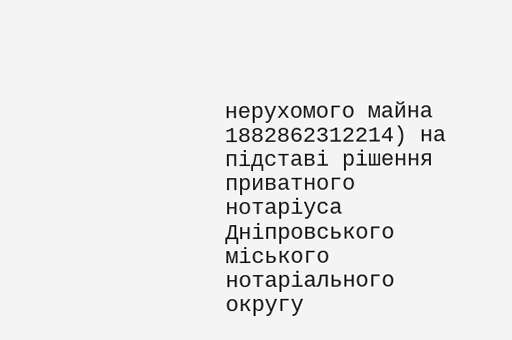нерухомого майна 1882862312214) на підставі рішення приватного нотаріуса Дніпровського міського нотаріального округу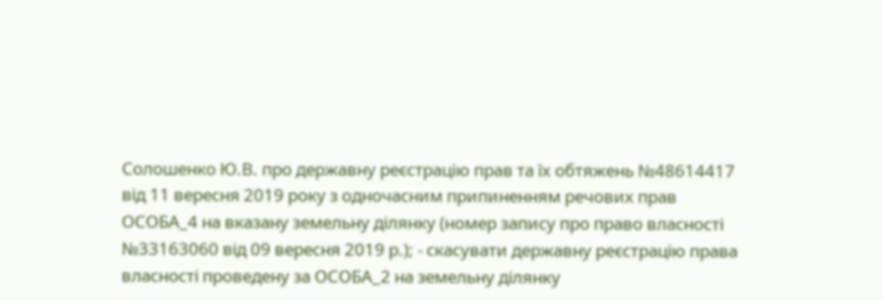Солошенко Ю.В. про державну реєстрацію прав та їх обтяжень №48614417 від 11 вересня 2019 року з одночасним припиненням речових прав ОСОБА_4 на вказану земельну ділянку (номер запису про право власності №33163060 від 09 вересня 2019 р.); - скасувати державну реєстрацію права власності проведену за ОСОБА_2 на земельну ділянку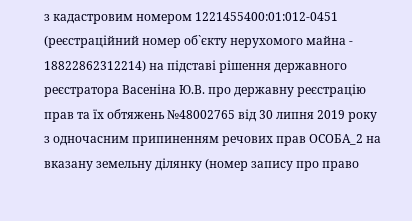з кадастровим номером 1221455400:01:012-0451 (реєстраційний номер об`єкту нерухомого майна - 18822862312214) на підставі рішення державного реєстратора Васеніна Ю.В. про державну реєстрацію прав та їх обтяжень №48002765 від 30 липня 2019 року з одночасним припиненням речових прав ОСОБА_2 на вказану земельну ділянку (номер запису про право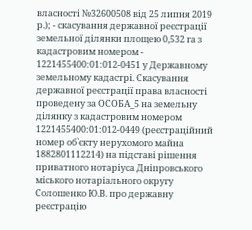власності №32600508 від 25 липня 2019 р.); - скасування державної реєстрації земельної ділянки площею 0,532 га з кадастровим номером - 1221455400:01:012-0451 у Державному земельному кадастрі. Скасування державної реєстрації права власності проведену за ОСОБА_5 на земельну ділянку з кадастровим номером 1221455400:01:012-0449 (реєстраційний номер об`єкту нерухомого майна 1882801112214) на підставі рішення приватного нотаріуса Дніпровського міського нотаріального округу Солошенко Ю.В. про державну реєстрацію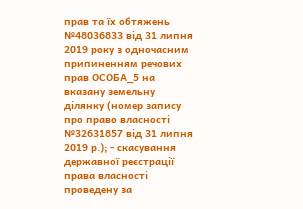прав та їх обтяжень №48036833 від 31 липня 2019 року з одночасним припиненням речових прав ОСОБА_5 на вказану земельну ділянку (номер запису про право власності №32631857 від 31 липня 2019 р.); - скасування державної реєстрації права власності проведену за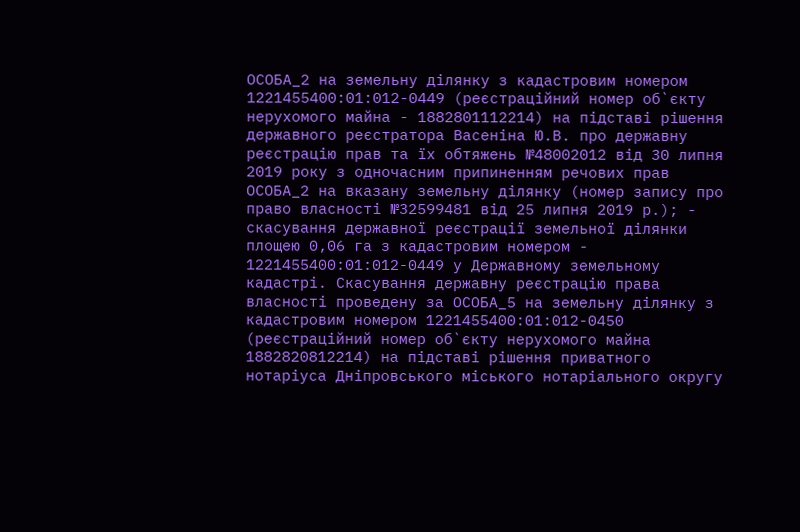ОСОБА_2 на земельну ділянку з кадастровим номером 1221455400:01:012-0449 (реєстраційний номер об`єкту нерухомого майна - 1882801112214) на підставі рішення державного реєстратора Васеніна Ю.В. про державну реєстрацію прав та їх обтяжень №48002012 від 30 липня 2019 року з одночасним припиненням речових прав ОСОБА_2 на вказану земельну ділянку (номер запису про право власності №32599481 від 25 липня 2019 р.); - скасування державної реєстрації земельної ділянки площею 0,06 га з кадастровим номером - 1221455400:01:012-0449 у Державному земельному кадастрі. Скасування державну реєстрацію права власності проведену за ОСОБА_5 на земельну ділянку з кадастровим номером 1221455400:01:012-0450 (реєстраційний номер об`єкту нерухомого майна 1882820812214) на підставі рішення приватного нотаріуса Дніпровського міського нотаріального округу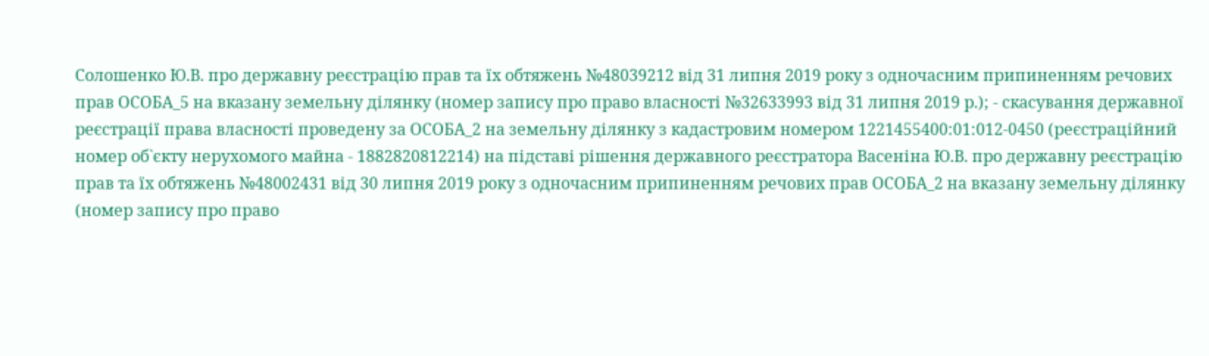Солошенко Ю.В. про державну реєстрацію прав та їх обтяжень №48039212 від 31 липня 2019 року з одночасним припиненням речових прав ОСОБА_5 на вказану земельну ділянку (номер запису про право власності №32633993 від 31 липня 2019 р.); - скасування державної реєстрації права власності проведену за ОСОБА_2 на земельну ділянку з кадастровим номером 1221455400:01:012-0450 (реєстраційний номер об`єкту нерухомого майна - 1882820812214) на підставі рішення державного реєстратора Васеніна Ю.В. про державну реєстрацію прав та їх обтяжень №48002431 від 30 липня 2019 року з одночасним припиненням речових прав ОСОБА_2 на вказану земельну ділянку (номер запису про право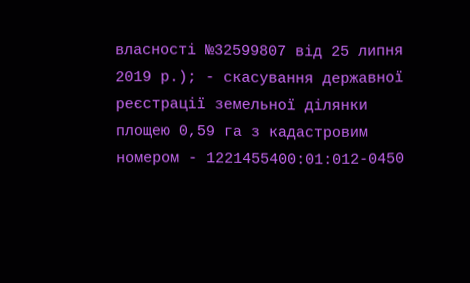власності №32599807 від 25 липня 2019 р.); - скасування державної реєстрації земельної ділянки площею 0,59 га з кадастровим номером - 1221455400:01:012-0450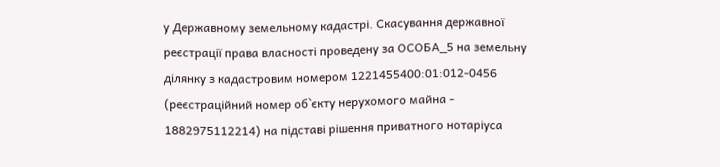у Державному земельному кадастрі. Скасування державної реєстрації права власності проведену за ОСОБА_5 на земельну ділянку з кадастровим номером 1221455400:01:012-0456 (реєстраційний номер об`єкту нерухомого майна - 1882975112214) на підставі рішення приватного нотаріуса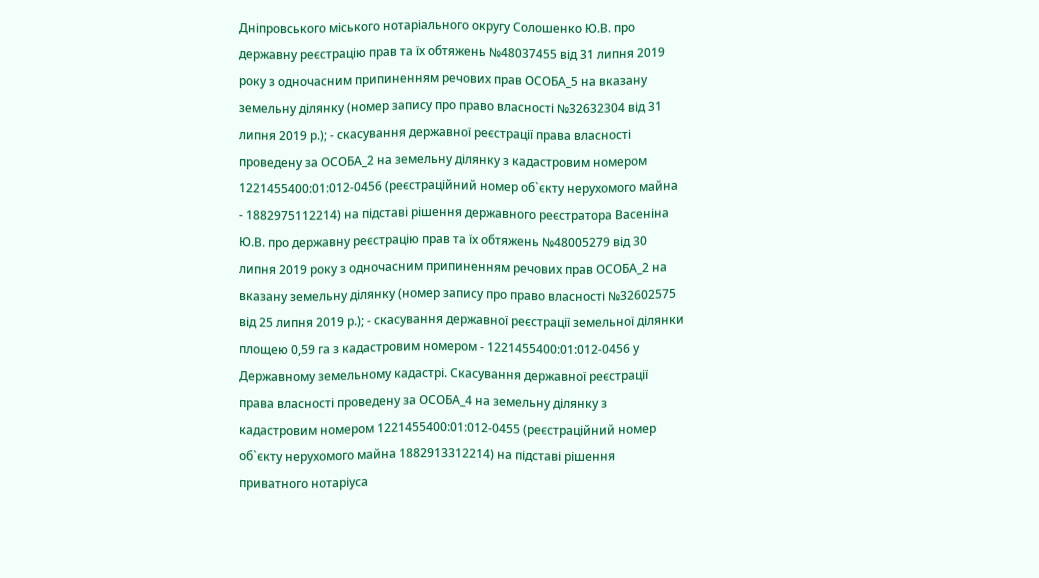Дніпровського міського нотаріального округу Солошенко Ю.В. про державну реєстрацію прав та їх обтяжень №48037455 від 31 липня 2019 року з одночасним припиненням речових прав ОСОБА_5 на вказану земельну ділянку (номер запису про право власності №32632304 від 31 липня 2019 р.); - скасування державної реєстрації права власності проведену за ОСОБА_2 на земельну ділянку з кадастровим номером 1221455400:01:012-0456 (реєстраційний номер об`єкту нерухомого майна - 1882975112214) на підставі рішення державного реєстратора Васеніна Ю.В. про державну реєстрацію прав та їх обтяжень №48005279 від 30 липня 2019 року з одночасним припиненням речових прав ОСОБА_2 на вказану земельну ділянку (номер запису про право власності №32602575 від 25 липня 2019 р.); - скасування державної реєстрації земельної ділянки площею 0,59 га з кадастровим номером - 1221455400:01:012-0456 у Державному земельному кадастрі. Скасування державної реєстрації права власності проведену за ОСОБА_4 на земельну ділянку з кадастровим номером 1221455400:01:012-0455 (реєстраційний номер об`єкту нерухомого майна 1882913312214) на підставі рішення приватного нотаріуса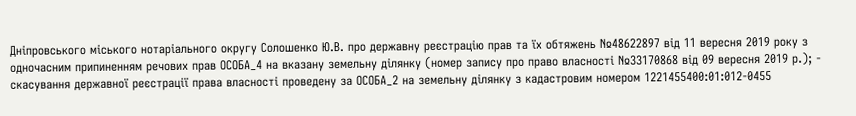Дніпровського міського нотаріального округу Солошенко Ю.В. про державну реєстрацію прав та їх обтяжень №48622897 від 11 вересня 2019 року з одночасним припиненням речових прав ОСОБА_4 на вказану земельну ділянку (номер запису про право власності №33170868 від 09 вересня 2019 р.); - скасування державної реєстрації права власності проведену за ОСОБА_2 на земельну ділянку з кадастровим номером 1221455400:01:012-0455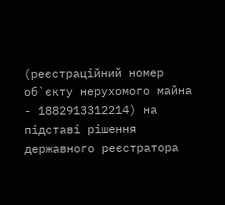(реєстраційний номер об`єкту нерухомого майна - 1882913312214) на підставі рішення державного реєстратора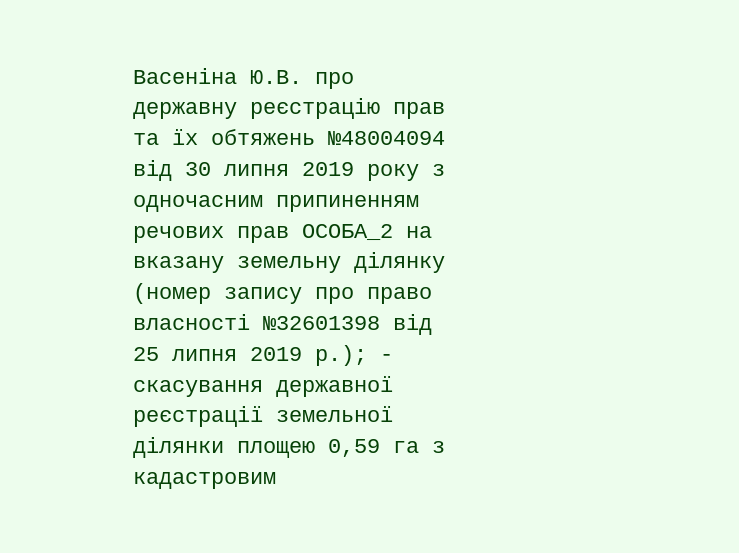Васеніна Ю.В. про державну реєстрацію прав та їх обтяжень №48004094 від 30 липня 2019 року з одночасним припиненням речових прав ОСОБА_2 на вказану земельну ділянку (номер запису про право власності №32601398 від 25 липня 2019 р.); - скасування державної реєстрації земельної ділянки площею 0,59 га з кадастровим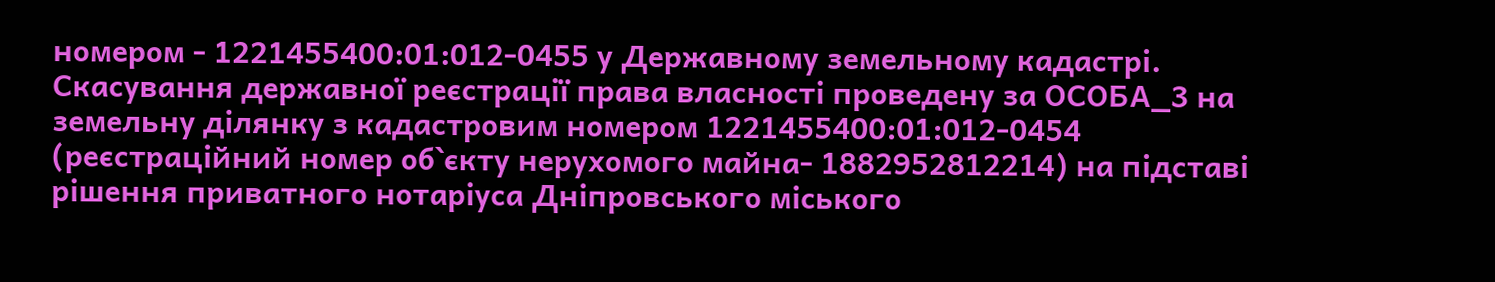номером - 1221455400:01:012-0455 у Державному земельному кадастрі. Скасування державної реєстрації права власності проведену за ОСОБА_3 на земельну ділянку з кадастровим номером 1221455400:01:012-0454 (реєстраційний номер об`єкту нерухомого майна- 1882952812214) на підставі рішення приватного нотаріуса Дніпровського міського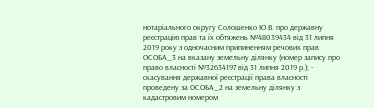нотаріального округу Солошенко Ю.В. про державну реєстрацію прав та їх обтяжень №48039434 від 31 липня 2019 року з одночасним припиненням речових прав ОСОБА_3 на вказану земельну ділянку (номер запису про право власності №32634197 від 31 липня 2019 р.); - скасування державної реєстрації права власності проведену за ОСОБА_2 на земельну ділянку з кадастровим номером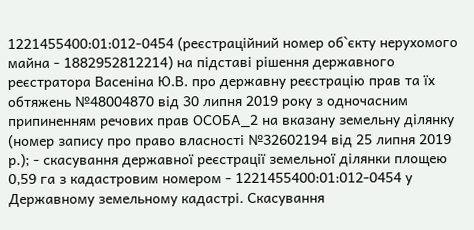1221455400:01:012-0454 (реєстраційний номер об`єкту нерухомого майна - 1882952812214) на підставі рішення державного реєстратора Васеніна Ю.В. про державну реєстрацію прав та їх обтяжень №48004870 від 30 липня 2019 року з одночасним припиненням речових прав ОСОБА_2 на вказану земельну ділянку (номер запису про право власності №32602194 від 25 липня 2019 р.); - скасування державної реєстрації земельної ділянки площею 0,59 га з кадастровим номером - 1221455400:01:012-0454 у Державному земельному кадастрі. Скасування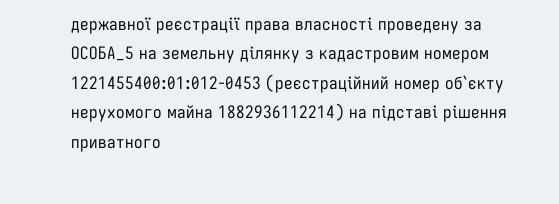державної реєстрації права власності проведену за ОСОБА_5 на земельну ділянку з кадастровим номером 1221455400:01:012-0453 (реєстраційний номер об`єкту нерухомого майна 1882936112214) на підставі рішення приватного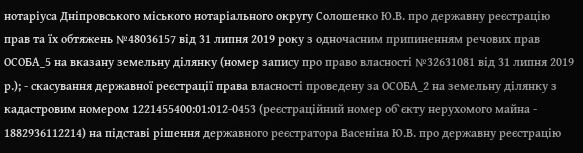нотаріуса Дніпровського міського нотаріального округу Солошенко Ю.В. про державну реєстрацію прав та їх обтяжень №48036157 від 31 липня 2019 року з одночасним припиненням речових прав ОСОБА_5 на вказану земельну ділянку (номер запису про право власності №32631081 від 31 липня 2019 р.); - скасування державної реєстрації права власності проведену за ОСОБА_2 на земельну ділянку з кадастровим номером 1221455400:01:012-0453 (реєстраційний номер об`єкту нерухомого майна - 1882936112214) на підставі рішення державного реєстратора Васеніна Ю.В. про державну реєстрацію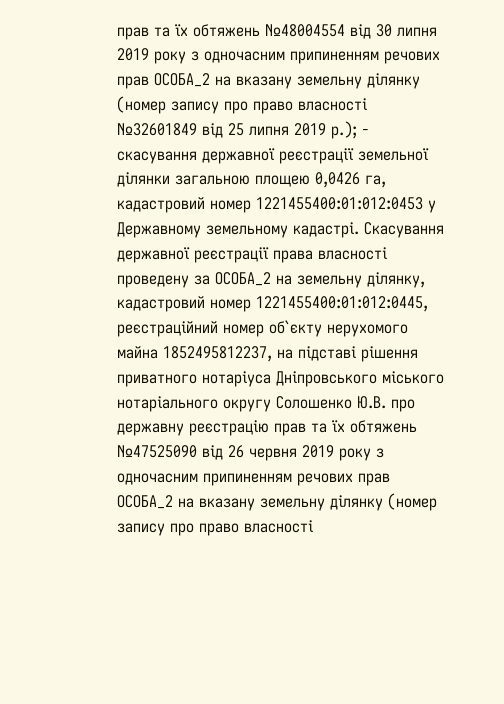прав та їх обтяжень №48004554 від 30 липня 2019 року з одночасним припиненням речових прав ОСОБА_2 на вказану земельну ділянку (номер запису про право власності №32601849 від 25 липня 2019 р.); - скасування державної реєстрації земельної ділянки загальною площею 0,0426 га, кадастровий номер 1221455400:01:012:0453 у Державному земельному кадастрі. Скасування державної реєстрації права власності проведену за ОСОБА_2 на земельну ділянку, кадастровий номер 1221455400:01:012:0445, реєстраційний номер об`єкту нерухомого майна 1852495812237, на підставі рішення приватного нотаріуса Дніпровського міського нотаріального округу Солошенко Ю.В. про державну реєстрацію прав та їх обтяжень №47525090 від 26 червня 2019 року з одночасним припиненням речових прав ОСОБА_2 на вказану земельну ділянку (номер запису про право власності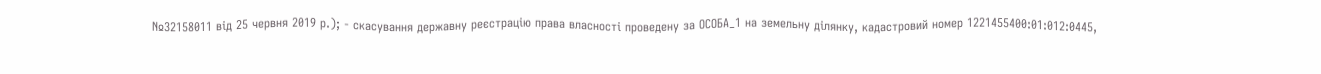№32158011 від 25 червня 2019 р.); - скасування державну реєстрацію права власності проведену за ОСОБА_1 на земельну ділянку, кадастровий номер 1221455400:01:012:0445,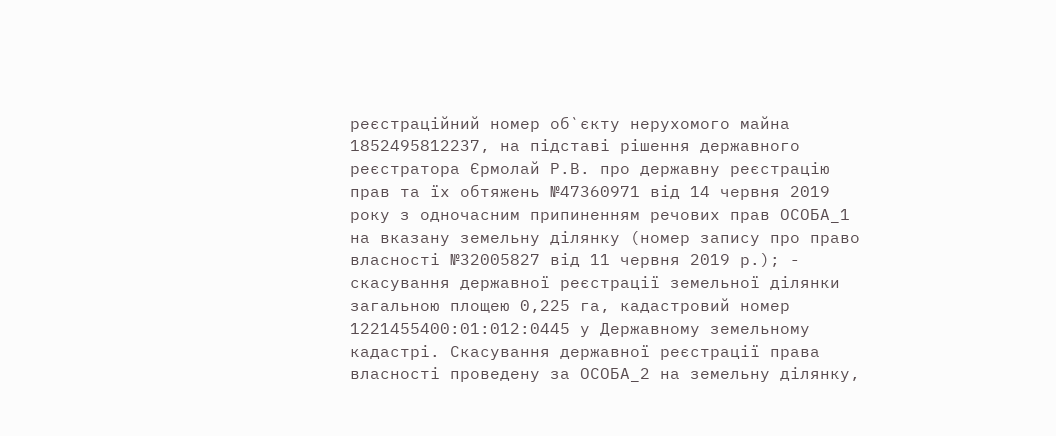реєстраційний номер об`єкту нерухомого майна 1852495812237, на підставі рішення державного реєстратора Єрмолай Р.В. про державну реєстрацію прав та їх обтяжень №47360971 від 14 червня 2019 року з одночасним припиненням речових прав ОСОБА_1 на вказану земельну ділянку (номер запису про право власності №32005827 від 11 червня 2019 р.); - скасування державної реєстрації земельної ділянки загальною площею 0,225 га, кадастровий номер 1221455400:01:012:0445 у Державному земельному кадастрі. Скасування державної реєстрації права власності проведену за ОСОБА_2 на земельну ділянку,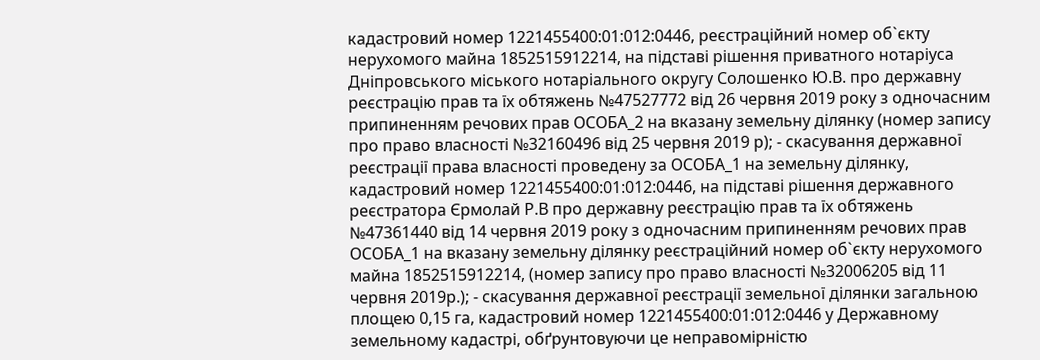кадастровий номер 1221455400:01:012:0446, реєстраційний номер об`єкту нерухомого майна 1852515912214, на підставі рішення приватного нотаріуса Дніпровського міського нотаріального округу Солошенко Ю.В. про державну реєстрацію прав та їх обтяжень №47527772 від 26 червня 2019 року з одночасним припиненням речових прав ОСОБА_2 на вказану земельну ділянку (номер запису про право власності №32160496 від 25 червня 2019 р); - скасування державної реєстрації права власності проведену за ОСОБА_1 на земельну ділянку, кадастровий номер 1221455400:01:012:0446, на підставі рішення державного реєстратора Єрмолай Р.В про державну реєстрацію прав та їх обтяжень №47361440 від 14 червня 2019 року з одночасним припиненням речових прав ОСОБА_1 на вказану земельну ділянку реєстраційний номер об`єкту нерухомого майна 1852515912214, (номер запису про право власності №32006205 від 11 червня 2019р.); - скасування державної реєстрації земельної ділянки загальною площею 0,15 га, кадастровий номер 1221455400:01:012:0446 у Державному земельному кадастрі, обґрунтовуючи це неправомірністю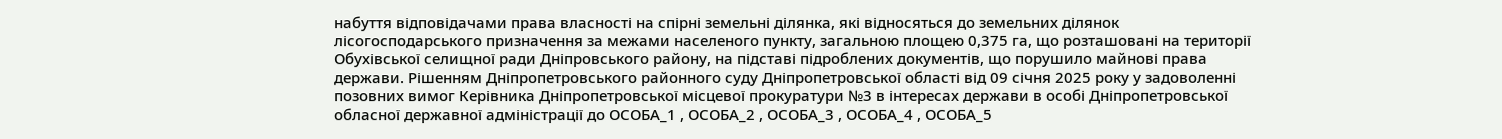набуття відповідачами права власності на спірні земельні ділянка, які відносяться до земельних ділянок лісогосподарського призначення за межами населеного пункту, загальною площею 0,375 га, що розташовані на території Обухівської селищної ради Дніпровського району, на підставі підроблених документів, що порушило майнові права держави. Рішенням Дніпропетровського районного суду Дніпропетровської області від 09 січня 2025 року у задоволенні позовних вимог Керівника Дніпропетровської місцевої прокуратури №3 в інтересах держави в особі Дніпропетровської обласної державної адміністрації до ОСОБА_1 , ОСОБА_2 , ОСОБА_3 , ОСОБА_4 , ОСОБА_5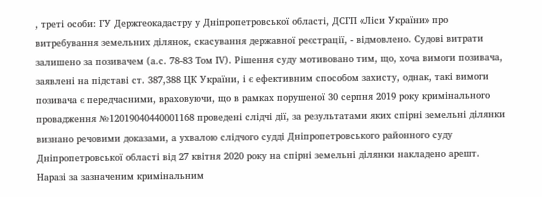, треті особи: ГУ Держгеокадастру у Дніпропетровської області, ДСГП «Ліси України» про витребування земельних ділянок, скасування державної реєстрації, - відмовлено. Судові витрати залишено за позивачем (а.с. 78-83 Том ІV). Рішення суду мотивовано тим, що, хоча вимоги позивача, заявлені на підставі ст. 387,388 ЦК України, і є ефективним способом захисту, однак, такі вимоги позивача є передчасними, враховуючи, що в рамках порушеної 30 серпня 2019 року кримінального провадження №12019040440001168 проведені слідчі дії, за результатами яких спірні земельні ділянки визнано речовими доказами, а ухвалою слідчого судді Дніпропетровського районного суду Дніпропетровської області від 27 квітня 2020 року на спірні земельні ділянки накладено арешт. Наразі за зазначеним кримінальним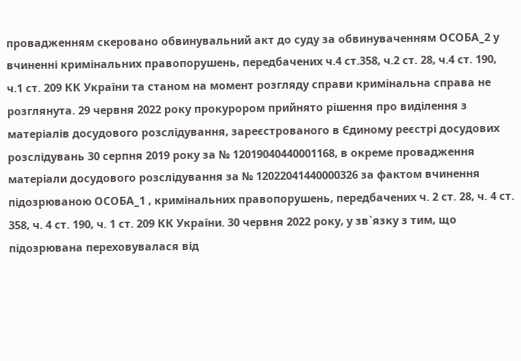провадженням скеровано обвинувальний акт до суду за обвинуваченням ОСОБА_2 у вчиненні кримінальних правопорушень, передбачених ч.4 ст.358, ч.2 ст. 28, ч.4 ст. 190, ч.1 ст. 209 КК України та станом на момент розгляду справи кримінальна справа не розглянута. 29 червня 2022 року прокурором прийнято рішення про виділення з матеріалів досудового розслідування, зареєстрованого в Єдиному реєстрі досудових розслідувань 30 серпня 2019 року за № 12019040440001168, в окреме провадження матеріали досудового розслідування за № 12022041440000326 за фактом вчинення підозрюваною ОСОБА_1 , кримінальних правопорушень, передбачених ч. 2 ст. 28, ч. 4 ст. 358, ч. 4 ст. 190, ч. 1 ст. 209 КК України. 30 червня 2022 року, у зв`язку з тим, що підозрювана переховувалася від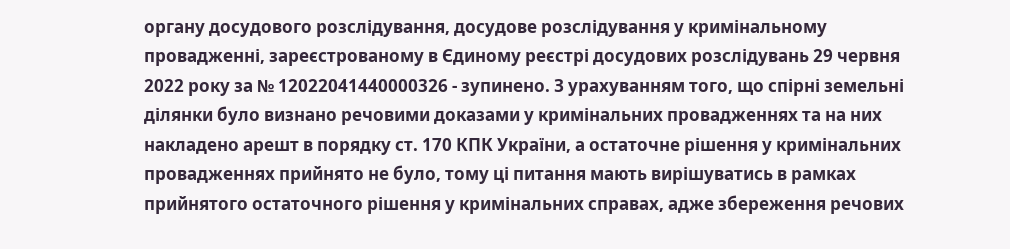органу досудового розслідування, досудове розслідування у кримінальному провадженні, зареєстрованому в Єдиному реєстрі досудових розслідувань 29 червня 2022 року за № 12022041440000326 - зупинено. З урахуванням того, що спірні земельні ділянки було визнано речовими доказами у кримінальних провадженнях та на них накладено арешт в порядку ст. 170 КПК України, а остаточне рішення у кримінальних провадженнях прийнято не було, тому ці питання мають вирішуватись в рамках прийнятого остаточного рішення у кримінальних справах, адже збереження речових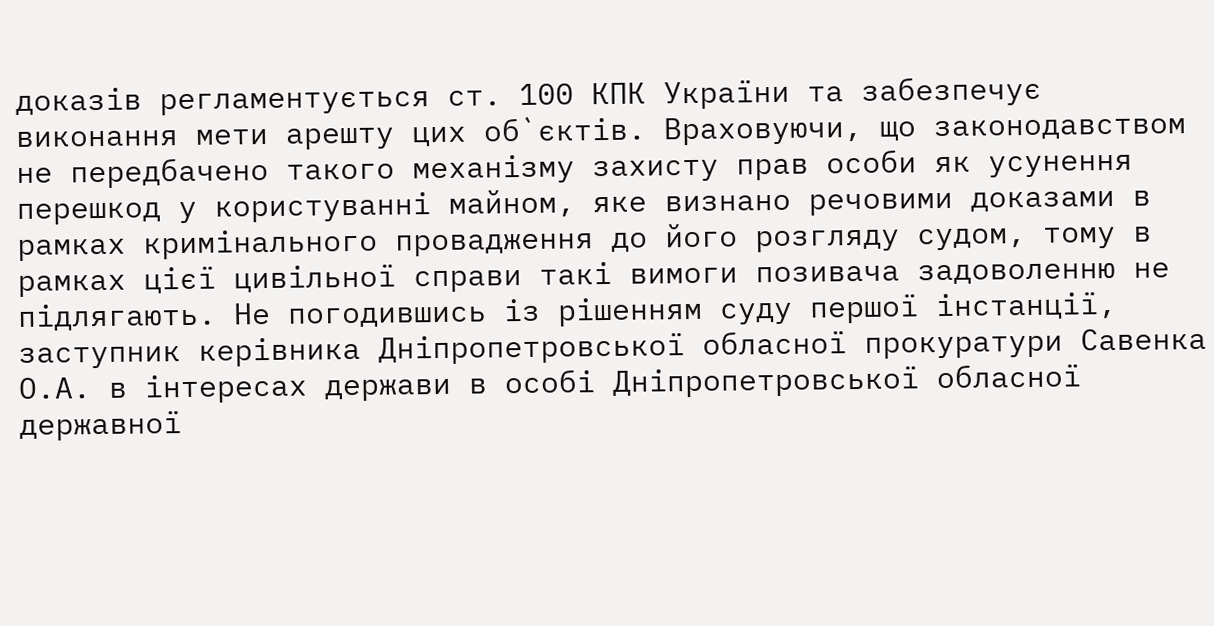доказів регламентується ст. 100 КПК України та забезпечує виконання мети арешту цих об`єктів. Враховуючи, що законодавством не передбачено такого механізму захисту прав особи як усунення перешкод у користуванні майном, яке визнано речовими доказами в рамках кримінального провадження до його розгляду судом, тому в рамках цієї цивільної справи такі вимоги позивача задоволенню не підлягають. Не погодившись із рішенням суду першої інстанції, заступник керівника Дніпропетровської обласної прокуратури Савенка О.А. в інтересах держави в особі Дніпропетровської обласної державної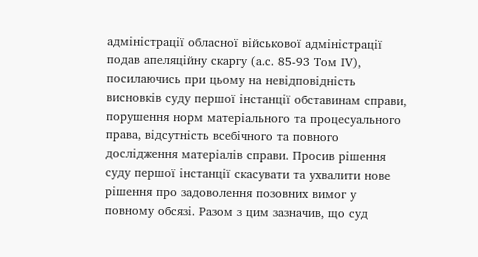адміністрації обласної військової адміністрації подав апеляційну скаргу (а.с. 85-93 Том ІV), посилаючись при цьому на невідповідність висновків суду першої інстанції обставинам справи, порушення норм матеріального та процесуального права, відсутність всебічного та повного дослідження матеріалів справи. Просив рішення суду першої інстанції скасувати та ухвалити нове рішення про задоволення позовних вимог у повному обсязі. Разом з цим зазначив, що суд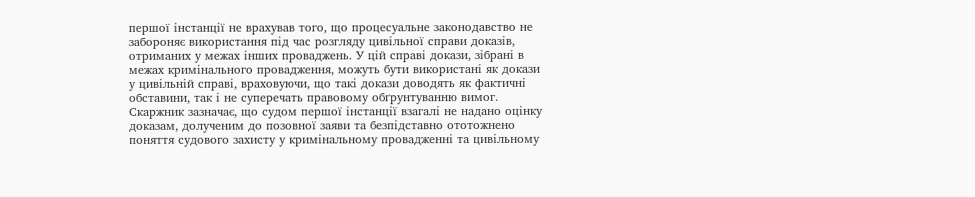першої інстанції не врахував того, що процесуальне законодавство не забороняє використання під час розгляду цивільної справи доказів, отриманих у межах інших проваджень. У цій справі докази, зібрані в межах кримінального провадження, можуть бути використані як докази у цивільній справі, враховуючи, що такі докази доводять як фактичні обставини, так і не суперечать правовому обґрунтуванню вимог. Скаржник зазначає, що судом першої інстанції взагалі не надано оцінку доказам, долученим до позовної заяви та безпідставно ототожнено поняття судового захисту у кримінальному провадженні та цивільному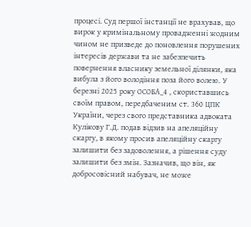процесі. Суд першої інстанції не врахував, що вирок у кримінальному провадженні жодним чином не призведе до поновлення порушених інтересів держави та не забезпечить повернення власнику земельної ділянки, яка вибула з його володіння поза його волею. У березні 2025 року ОСОБА_4 , скориставшись своїм правом, передбаченим ст. 360 ЦПК України, через свого представника адвоката Кулікову Г.Д. подав відзив на апеляційну скаргу, в якому просив апеляційну скаргу залишити без задоволення, а рішення суду залишити без змін. Зазначив, що він, як добросовісний набувач, не може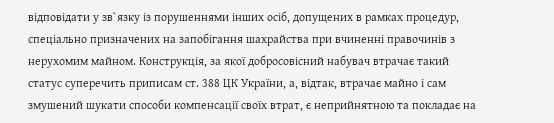відповідати у зв`язку із порушеннями інших осіб, допущених в рамках процедур, спеціально призначених на запобігання шахрайства при вчиненні правочинів з нерухомим майном. Конструкція, за якої добросовісний набувач втрачає такий статус суперечить приписам ст. 388 ЦК України, а, відтак, втрачає майно і сам змушений шукати способи компенсації своїх втрат, є неприйнятною та покладає на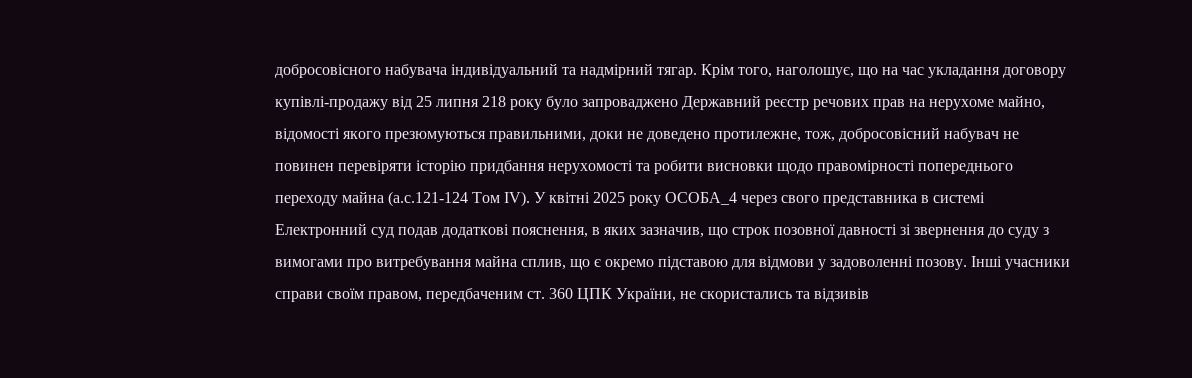добросовісного набувача індивідуальний та надмірний тягар. Крім того, наголошує, що на час укладання договору купівлі-продажу від 25 липня 218 року було запроваджено Державний реєстр речових прав на нерухоме майно, відомості якого презюмуються правильними, доки не доведено протилежне, тож, добросовісний набувач не повинен перевіряти історію придбання нерухомості та робити висновки щодо правомірності попереднього переходу майна (а.с.121-124 Том ІV). У квітні 2025 року ОСОБА_4 через свого представника в системі Електронний суд подав додаткові пояснення, в яких зазначив, що строк позовної давності зі звернення до суду з вимогами про витребування майна сплив, що є окремо підставою для відмови у задоволенні позову. Інші учасники справи своїм правом, передбаченим ст. 360 ЦПК України, не скористались та відзивів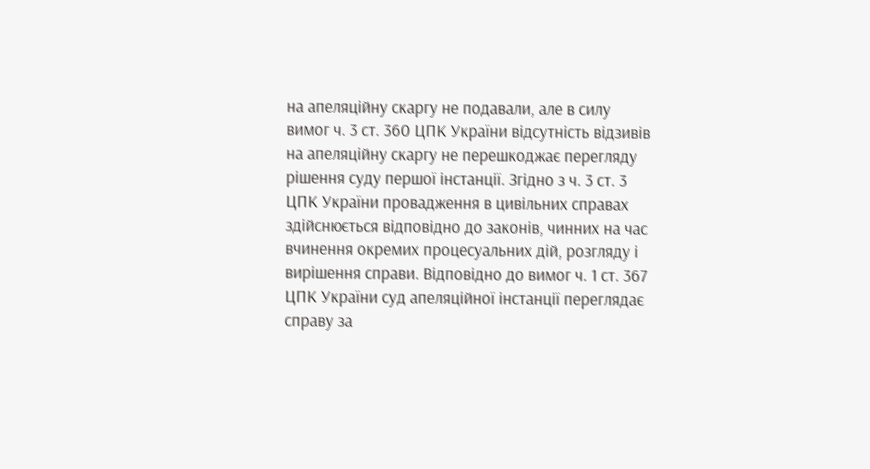на апеляційну скаргу не подавали, але в силу вимог ч. 3 ст. 360 ЦПК України відсутність відзивів на апеляційну скаргу не перешкоджає перегляду рішення суду першої інстанції. Згідно з ч. 3 ст. 3 ЦПК України провадження в цивільних справах здійснюється відповідно до законів, чинних на час вчинення окремих процесуальних дій, розгляду і вирішення справи. Відповідно до вимог ч. 1 ст. 367 ЦПК України суд апеляційної інстанції переглядає справу за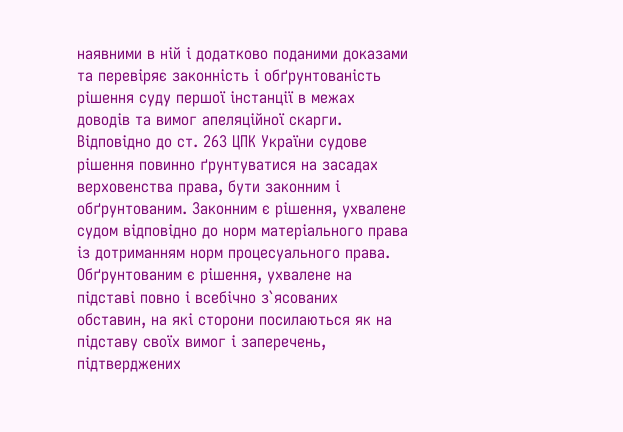наявними в ній і додатково поданими доказами та перевіряє законність і обґрунтованість рішення суду першої інстанції в межах доводів та вимог апеляційної скарги. Відповідно до ст. 263 ЦПК України судове рішення повинно ґрунтуватися на засадах верховенства права, бути законним і обґрунтованим. Законним є рішення, ухвалене судом відповідно до норм матеріального права із дотриманням норм процесуального права. Обґрунтованим є рішення, ухвалене на підставі повно і всебічно з`ясованих обставин, на які сторони посилаються як на підставу своїх вимог і заперечень, підтверджених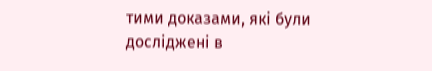тими доказами, які були досліджені в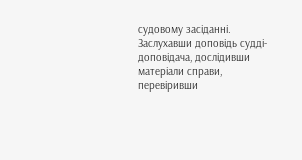судовому засіданні. Заслухавши доповідь судді-доповідача, дослідивши матеріали справи, перевіривши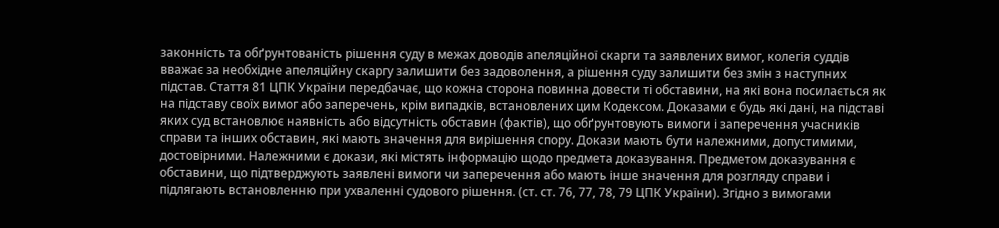законність та обґрунтованість рішення суду в межах доводів апеляційної скарги та заявлених вимог, колегія суддів вважає за необхідне апеляційну скаргу залишити без задоволення, а рішення суду залишити без змін з наступних підстав. Стаття 81 ЦПК України передбачає, що кожна сторона повинна довести ті обставини, на які вона посилається як на підставу своїх вимог або заперечень, крім випадків, встановлених цим Кодексом. Доказами є будь які дані, на підставі яких суд встановлює наявність або відсутність обставин (фактів), що обґрунтовують вимоги і заперечення учасників справи та інших обставин, які мають значення для вирішення спору. Докази мають бути належними, допустимими, достовірними. Належними є докази, які містять інформацію щодо предмета доказування. Предметом доказування є обставини, що підтверджують заявлені вимоги чи заперечення або мають інше значення для розгляду справи і підлягають встановленню при ухваленні судового рішення. (ст. ст. 76, 77, 78, 79 ЦПК України). Згідно з вимогами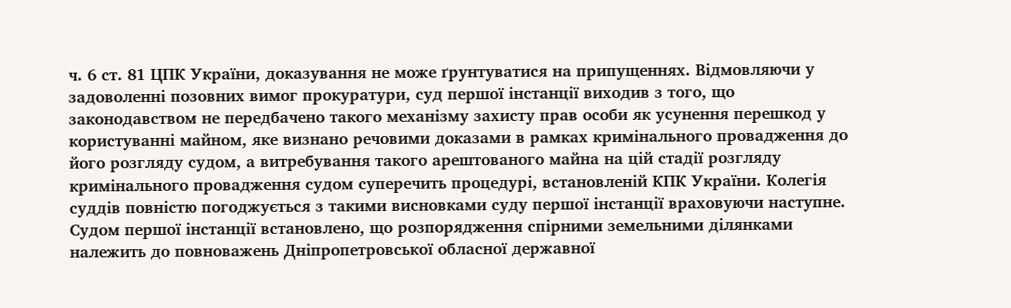ч. 6 ст. 81 ЦПК України, доказування не може ґрунтуватися на припущеннях. Відмовляючи у задоволенні позовних вимог прокуратури, суд першої інстанції виходив з того, що законодавством не передбачено такого механізму захисту прав особи як усунення перешкод у користуванні майном, яке визнано речовими доказами в рамках кримінального провадження до його розгляду судом, а витребування такого арештованого майна на цій стадії розгляду кримінального провадження судом суперечить процедурі, встановленій КПК України. Колегія суддів повністю погоджується з такими висновками суду першої інстанції враховуючи наступне. Судом першої інстанції встановлено, що розпорядження спірними земельними ділянками належить до повноважень Дніпропетровської обласної державної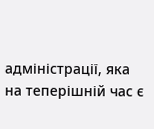адміністрації, яка на теперішній час є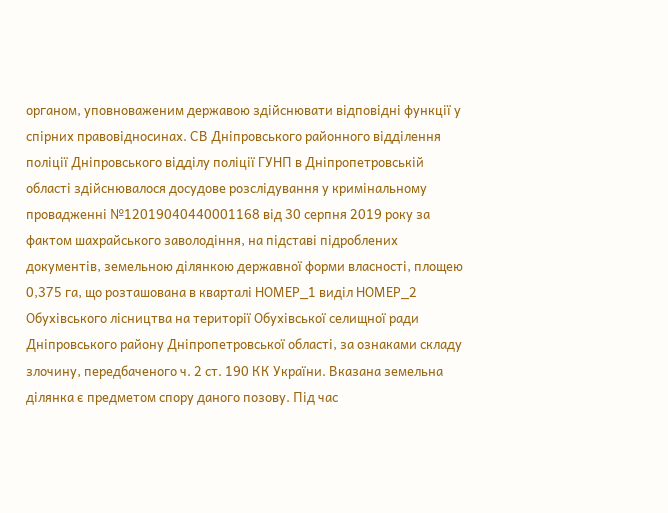органом, уповноваженим державою здійснювати відповідні функції у спірних правовідносинах. СВ Дніпровського районного відділення поліції Дніпровського відділу поліції ГУНП в Дніпропетровській області здійснювалося досудове розслідування у кримінальному провадженні №12019040440001168 від 30 серпня 2019 року за фактом шахрайського заволодіння, на підставі підроблених документів, земельною ділянкою державної форми власності, площею 0,375 га, що розташована в кварталі НОМЕР_1 виділ НОМЕР_2 Обухівського лісництва на території Обухівської селищної ради Дніпровського району Дніпропетровської області, за ознаками складу злочину, передбаченого ч. 2 ст. 190 КК України. Вказана земельна ділянка є предметом спору даного позову. Під час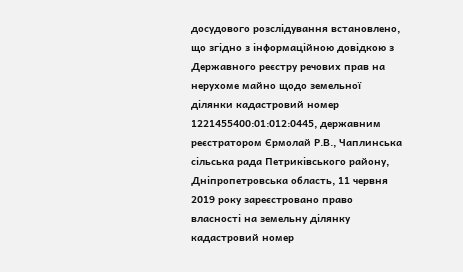досудового розслідування встановлено, що згідно з інформаційною довідкою з Державного реєстру речових прав на нерухоме майно щодо земельної ділянки кадастровий номер 1221455400:01:012:0445, державним реєстратором Єрмолай Р.В., Чаплинська сільська рада Петриківського району, Дніпропетровська область, 11 червня 2019 року зареєстровано право власності на земельну ділянку кадастровий номер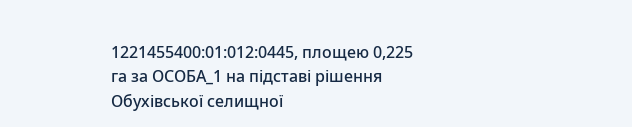1221455400:01:012:0445, площею 0,225 га за ОСОБА_1 на підставі рішення Обухівської селищної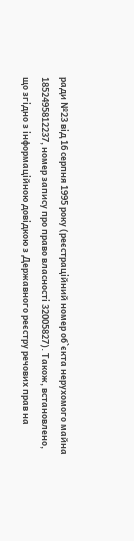ради №23 від 16 серпня 1995 року (реєстраційний номер об`єкта нерухомого майна 1852495812237, номер запису про право власності 32005827). Також, встановлено, що згідно з інформаційною довідкою з Державного реєстру речових прав на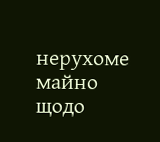нерухоме майно щодо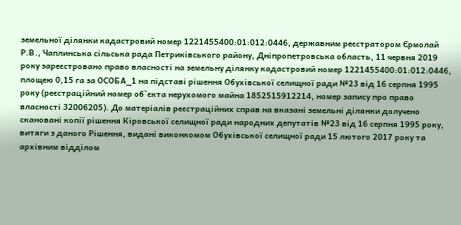земельної ділянки кадастровий номер 1221455400:01:012:0446, державним реєстратором Єрмолай Р.В., Чаплинська сільська рада Петриківського району, Дніпропетровська область, 11 червня 2019 року зареєстровано право власності на земельну ділянку кадастровий номер 1221455400:01:012:0446, площею 0,15 га за ОСОБА_1 на підставі рішення Обухівської селищної ради №23 від 16 серпня 1995 року (реєстраційний номер об`єкта нерухомого майна 1852515912214, номер запису про право власності 32006205). До матеріалів реєстраційних справ на вказані земельні ділянки долучено скановані копії рішення Кіровської селищної ради народних депутатів №23 від 16 серпня 1995 року, витяги з даного Рішення, видані виконкомом Обухівської селищної ради 15 лютого 2017 року та архівним відділом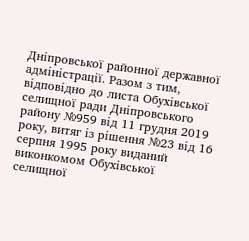Дніпровської районної державної адміністрації. Разом з тим, відповідно до листа Обухівської селищної ради Дніпровського району №959 від 11 грудня 2019 року, витяг із рішення №23 від 16 серпня 1995 року виданий виконкомом Обухівської селищної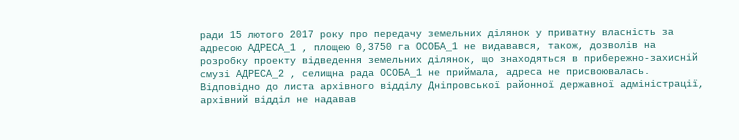ради 15 лютого 2017 року про передачу земельних ділянок у приватну власність за адресою АДРЕСА_1 , площею 0,3750 га ОСОБА_1 не видавався, також, дозволів на розробку проекту відведення земельних ділянок, що знаходяться в прибережно-захисній смузі АДРЕСА_2 , селищна рада ОСОБА_1 не приймала, адреса не присвоювалась. Відповідно до листа архівного відділу Дніпровської районної державної адміністрації, архівний відділ не надавав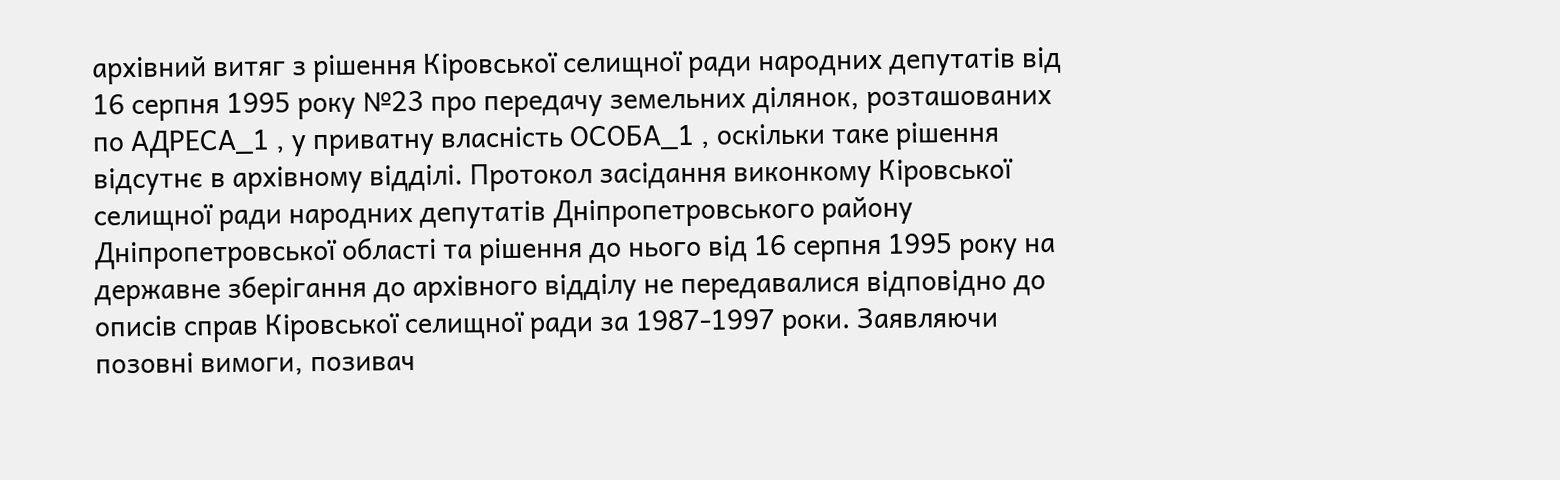архівний витяг з рішення Кіровської селищної ради народних депутатів від 16 серпня 1995 року №23 про передачу земельних ділянок, розташованих по АДРЕСА_1 , у приватну власність ОСОБА_1 , оскільки таке рішення відсутнє в архівному відділі. Протокол засідання виконкому Кіровської селищної ради народних депутатів Дніпропетровського району Дніпропетровської області та рішення до нього від 16 серпня 1995 року на державне зберігання до архівного відділу не передавалися відповідно до описів справ Кіровської селищної ради за 1987-1997 роки. Заявляючи позовні вимоги, позивач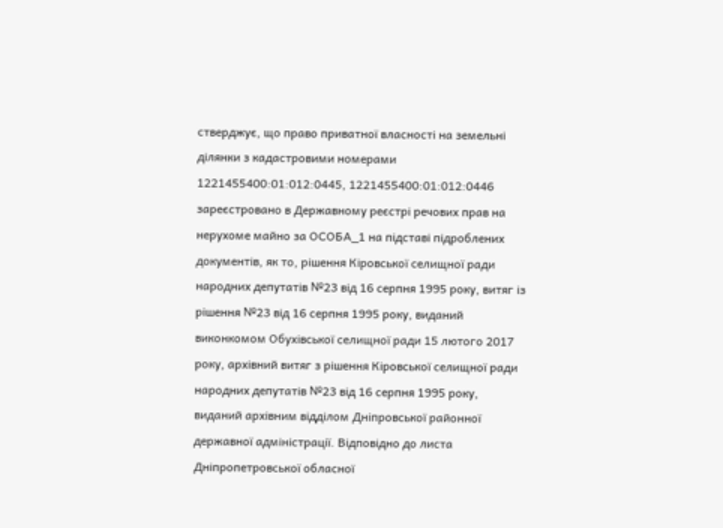стверджує, що право приватної власності на земельні ділянки з кадастровими номерами 1221455400:01:012:0445, 1221455400:01:012:0446 зареєстровано в Державному реєстрі речових прав на нерухоме майно за ОСОБА_1 на підставі підроблених документів, як то, рішення Кіровської селищної ради народних депутатів №23 від 16 серпня 1995 року, витяг із рішення №23 від 16 серпня 1995 року, виданий виконкомом Обухівської селищної ради 15 лютого 2017 року, архівний витяг з рішення Кіровської селищної ради народних депутатів №23 від 16 серпня 1995 року, виданий архівним відділом Дніпровської районної державної адміністрації. Відповідно до листа Дніпропетровської обласної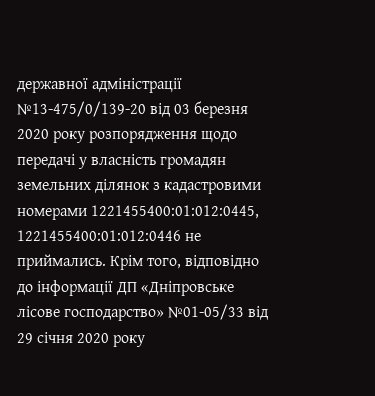державної адміністрації №13-475/0/139-20 від 03 березня 2020 року розпорядження щодо передачі у власність громадян земельних ділянок з кадастровими номерами 1221455400:01:012:0445, 1221455400:01:012:0446 не приймались. Крім того, відповідно до інформації ДП «Дніпровське лісове господарство» №01-05/33 від 29 січня 2020 року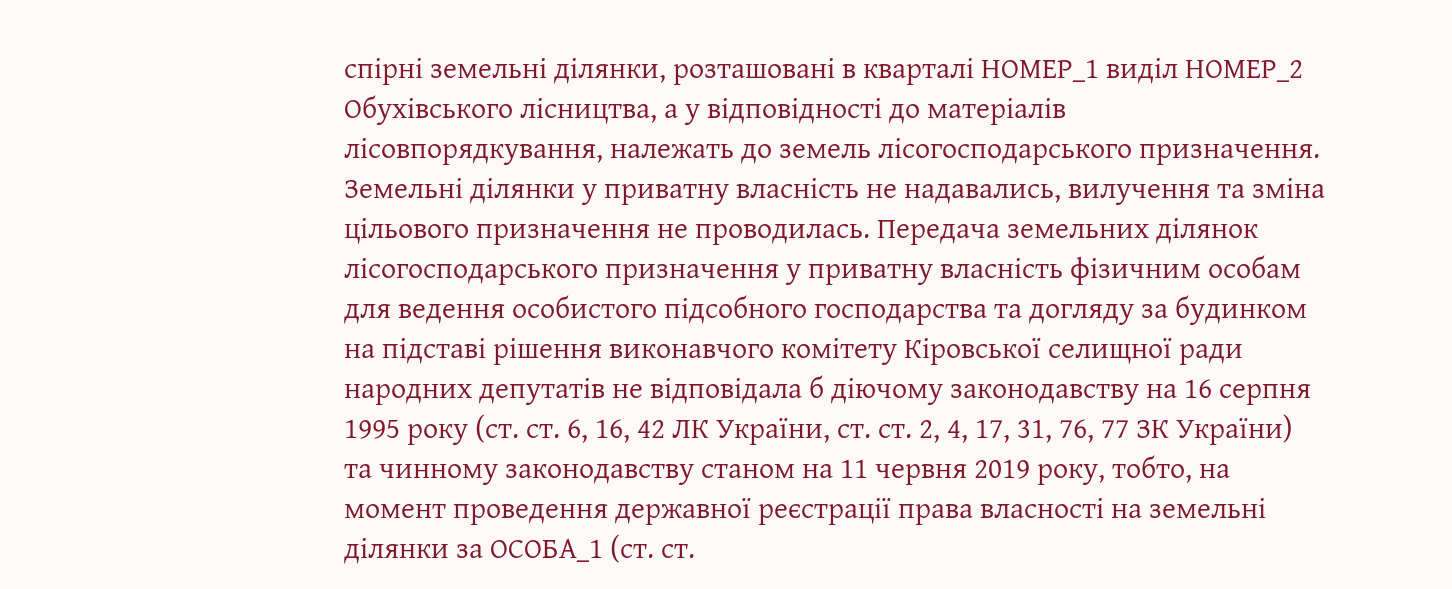спірні земельні ділянки, розташовані в кварталі НОМЕР_1 виділ НОМЕР_2 Обухівського лісництва, а у відповідності до матеріалів лісовпорядкування, належать до земель лісогосподарського призначення. Земельні ділянки у приватну власність не надавались, вилучення та зміна цільового призначення не проводилась. Передача земельних ділянок лісогосподарського призначення у приватну власність фізичним особам для ведення особистого підсобного господарства та догляду за будинком на підставі рішення виконавчого комітету Кіровської селищної ради народних депутатів не відповідала б діючому законодавству на 16 серпня 1995 року (ст. ст. 6, 16, 42 ЛК України, ст. ст. 2, 4, 17, 31, 76, 77 ЗК України) та чинному законодавству станом на 11 червня 2019 року, тобто, на момент проведення державної реєстрації права власності на земельні ділянки за ОСОБА_1 (ст. ст.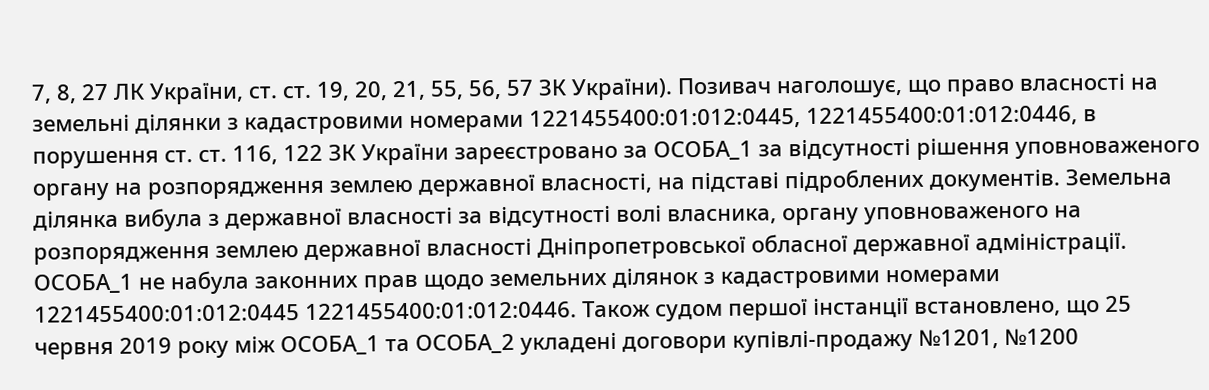7, 8, 27 ЛК України, ст. ст. 19, 20, 21, 55, 56, 57 ЗК України). Позивач наголошує, що право власності на земельні ділянки з кадастровими номерами 1221455400:01:012:0445, 1221455400:01:012:0446, в порушення ст. ст. 116, 122 ЗК України зареєстровано за ОСОБА_1 за відсутності рішення уповноваженого органу на розпорядження землею державної власності, на підставі підроблених документів. Земельна ділянка вибула з державної власності за відсутності волі власника, органу уповноваженого на розпорядження землею державної власності Дніпропетровської обласної державної адміністрації. ОСОБА_1 не набула законних прав щодо земельних ділянок з кадастровими номерами 1221455400:01:012:0445 1221455400:01:012:0446. Також судом першої інстанції встановлено, що 25 червня 2019 року між ОСОБА_1 та ОСОБА_2 укладені договори купівлі-продажу №1201, №1200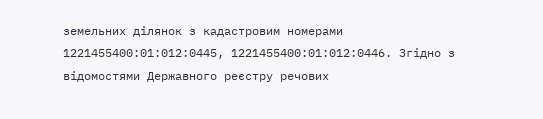земельних ділянок з кадастровим номерами 1221455400:01:012:0445, 1221455400:01:012:0446. Згідно з відомостями Державного реєстру речових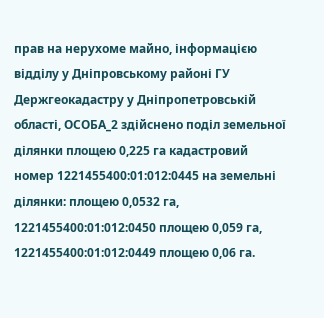прав на нерухоме майно, інформацією відділу у Дніпровському районі ГУ Держгеокадастру у Дніпропетровській області, ОСОБА_2 здійснено поділ земельної ділянки площею 0,225 га кадастровий номер 1221455400:01:012:0445 на земельні ділянки: площею 0,0532 га, 1221455400:01:012:0450 площею 0,059 гa, 1221455400:01:012:0449 площею 0,06 га.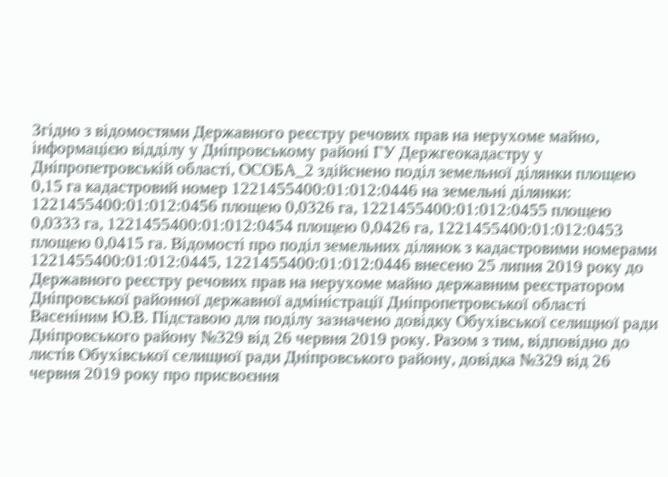Згідно з відомостями Державного реєстру речових прав на нерухоме майно, інформацією відділу у Дніпровському районі ГУ Держгеокадастру у Дніпропетровській області, ОСОБА_2 здійснено поділ земельної ділянки площею 0,15 га кадастровий номер 1221455400:01:012:0446 на земельні ділянки: 1221455400:01:012:0456 площею 0,0326 га, 1221455400:01:012:0455 площею 0,0333 гa, 1221455400:01:012:0454 площею 0,0426 га, 1221455400:01:012:0453 площею 0,0415 га. Відомості про поділ земельних ділянок з кадастровими номерами 1221455400:01:012:0445, 1221455400:01:012:0446 внесено 25 липня 2019 року до Державного реєстру речових прав на нерухоме майно державним реєстратором Дніпровської районної державної адміністрації Дніпропетровської області Васеніним Ю.В. Підставою для поділу зазначено довідку Обухівської селищної ради Дніпровського району №329 від 26 червня 2019 року. Разом з тим, відповідно до листів Обухівської селищної ради Дніпровського району, довідка №329 від 26 червня 2019 року про присвоєння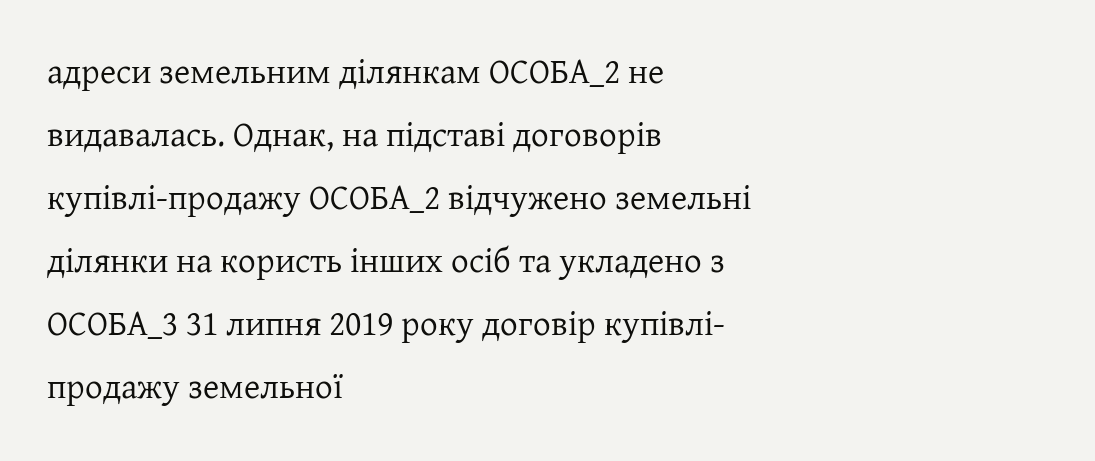адреси земельним ділянкам ОСОБА_2 не видавалась. Однак, на підставі договорів купівлі-продажу ОСОБА_2 відчужено земельні ділянки на користь інших осіб та укладено з ОСОБА_3 31 липня 2019 року договір купівлі-продажу земельної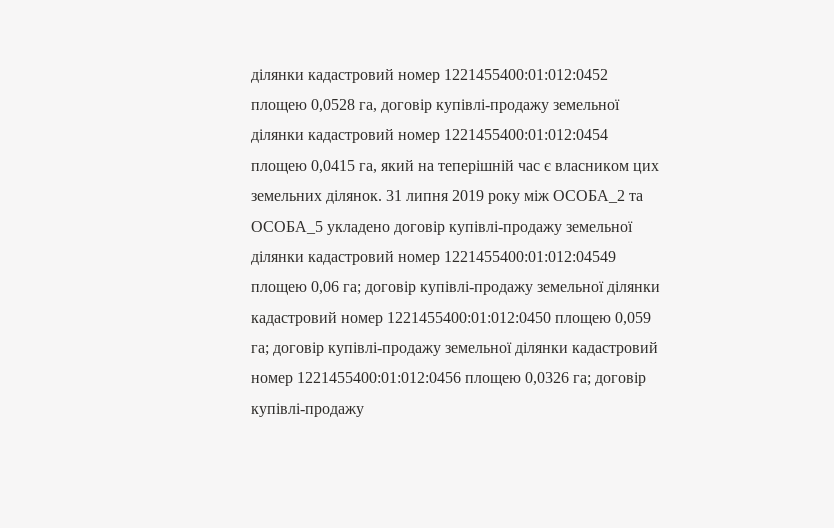ділянки кадастровий номер 1221455400:01:012:0452 площею 0,0528 гa, договір купівлі-продажу земельної ділянки кадастровий номер 1221455400:01:012:0454 площею 0,0415 га, який на теперішній час є власником цих земельних ділянок. 31 липня 2019 року між ОСОБА_2 та ОСОБА_5 укладено договір купівлі-продажу земельної ділянки кадастровий номер 1221455400:01:012:04549 площею 0,06 га; договір купівлі-продажу земельної ділянки кадастровий номер 1221455400:01:012:0450 площею 0,059 га; договір купівлі-продажу земельної ділянки кадастровий номер 1221455400:01:012:0456 площею 0,0326 га; договір купівлі-продажу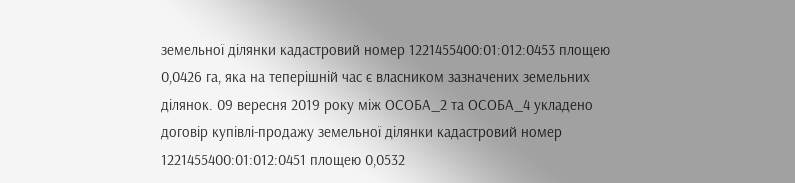земельної ділянки кадастровий номер 1221455400:01:012:0453 площею 0,0426 га, яка на теперішній час є власником зазначених земельних ділянок. 09 вересня 2019 року між ОСОБА_2 та ОСОБА_4 укладено договір купівлі-продажу земельної ділянки кадастровий номер 1221455400:01:012:0451 площею 0,0532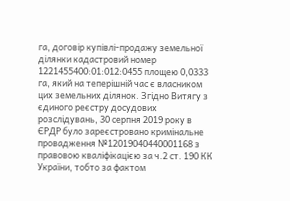га, договір купівлі-продажу земельної ділянки кадастровий номер 1221455400:01:012:0455 площею 0,0333 га, який на теперішній час є власником цих земельних ділянок. Згідно Витягу з єдиного реєстру досудових розслідувань, 30 серпня 2019 року в ЄРДР було зареєстровано кримінальне провадження №12019040440001168 з правовою кваліфікацією за ч.2 ст. 190 КК України, тобто за фактом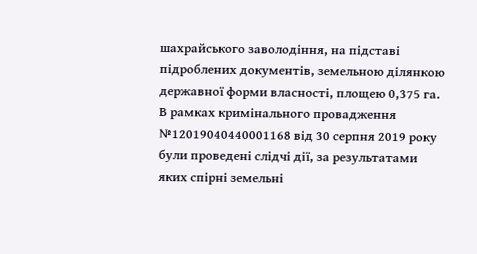шахрайського заволодіння, на підставі підроблених документів, земельною ділянкою державної форми власності, площею 0,375 га. В рамках кримінального провадження №12019040440001168 від 30 серпня 2019 року були проведені слідчі дії, за результатами яких спірні земельні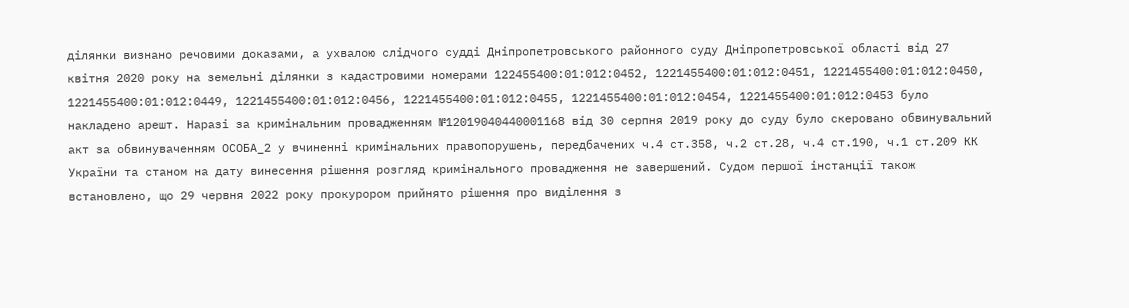ділянки визнано речовими доказами, а ухвалою слідчого судді Дніпропетровського районного суду Дніпропетровської області від 27 квітня 2020 року на земельні ділянки з кадастровими номерами 122455400:01:012:0452, 1221455400:01:012:0451, 1221455400:01:012:0450, 1221455400:01:012:0449, 1221455400:01:012:0456, 1221455400:01:012:0455, 1221455400:01:012:0454, 1221455400:01:012:0453 було накладено арешт. Наразі за кримінальним провадженням №12019040440001168 від 30 серпня 2019 року до суду було скеровано обвинувальний акт за обвинуваченням ОСОБА_2 у вчиненні кримінальних правопорушень, передбачених ч.4 ст.358, ч.2 ст.28, ч.4 ст.190, ч.1 ст.209 КК України та станом на дату винесення рішення розгляд кримінального провадження не завершений. Судом першої інстанції також встановлено, що 29 червня 2022 року прокурором прийнято рішення про виділення з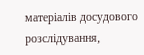матеріалів досудового розслідування,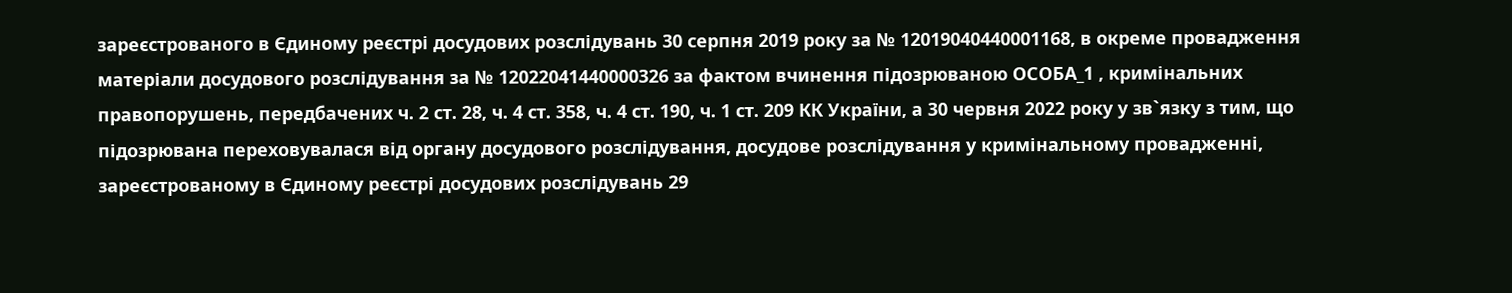зареєстрованого в Єдиному реєстрі досудових розслідувань 30 серпня 2019 року за № 12019040440001168, в окреме провадження матеріали досудового розслідування за № 12022041440000326 за фактом вчинення підозрюваною ОСОБА_1 , кримінальних правопорушень, передбачених ч. 2 ст. 28, ч. 4 ст. 358, ч. 4 ст. 190, ч. 1 ст. 209 КК України, а 30 червня 2022 року у зв`язку з тим, що підозрювана переховувалася від органу досудового розслідування, досудове розслідування у кримінальному провадженні, зареєстрованому в Єдиному реєстрі досудових розслідувань 29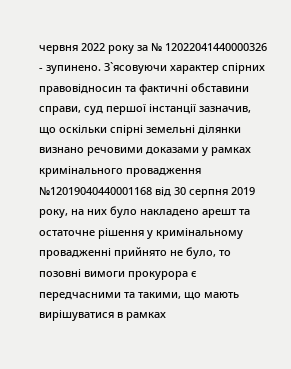червня 2022 року за № 12022041440000326 - зупинено. З`ясовуючи характер спірних правовідносин та фактичні обставини справи, суд першої інстанції зазначив, що оскільки спірні земельні ділянки визнано речовими доказами у рамках кримінального провадження №12019040440001168 від 30 серпня 2019 року, на них було накладено арешт та остаточне рішення у кримінальному провадженні прийнято не було, то позовні вимоги прокурора є передчасними та такими, що мають вирішуватися в рамках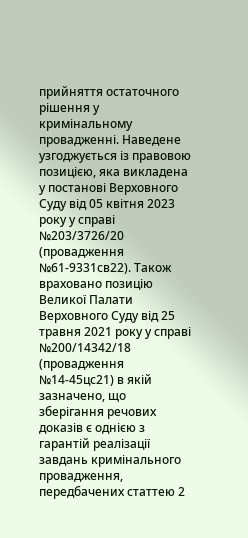прийняття остаточного рішення у кримінальному провадженні. Наведене узгоджується із правовою позицією, яка викладена у постанові Верховного Суду від 05 квітня 2023 року у справі №203/3726/20 (провадження №61-9331св22). Також враховано позицію Великої Палати Верховного Суду від 25 травня 2021 року у справі №200/14342/18 (провадження №14-45цс21) в якій зазначено, що зберігання речових доказів є однією з гарантій реалізації завдань кримінального провадження, передбачених статтею 2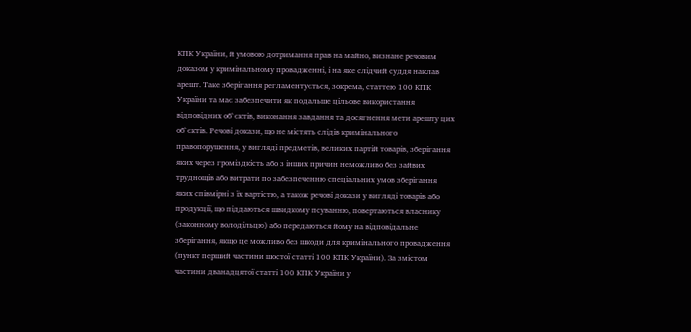КПК України, й умовою дотримання прав на майно, визнане речовим доказом у кримінальному провадженні, і на яке слідчий суддя наклав арешт. Таке зберігання регламентується, зокрема, статтею 100 КПК України та має забезпечити як подальше цільове використання відповідних об`єктів, виконання завдання та досягнення мети арешту цих об`єктів. Речові докази, що не містять слідів кримінального правопорушення, у вигляді предметів, великих партій товарів, зберігання яких через громіздкість або з інших причин неможливо без зайвих труднощів або витрати по забезпеченню спеціальних умов зберігання яких співмірні з їх вартістю, а також речові докази у вигляді товарів або продукції, що піддаються швидкому псуванню, повертаються власнику (законному володільцю) або передаються йому на відповідальне зберігання, якщо це можливо без шкоди для кримінального провадження (пункт перший частини шостої статті 100 КПК України). За змістом частини дванадцятої статті 100 КПК України у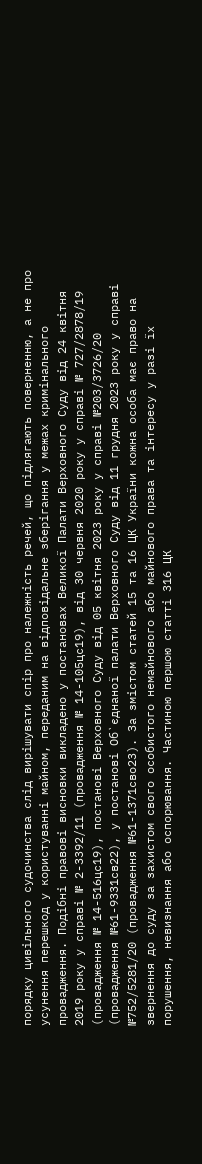порядку цивільного судочинства слід вирішувати спір про належність речей, що підлягають поверненню, а не про усунення перешкод у користуванні майном, переданим на відповідальне зберігання у межах кримінального провадження. Подібні правові висновки викладено у постановах Великої Палати Верховного Суду від 24 квітня 2019 року у справі № 2-3392/11 (провадження № 14-105цс19), від 30 червня 2020 року у справі № 727/2878/19 (провадження № 14-516цс19), постанові Верховного Суду від 05 квітня 2023 року у справі №203/3726/20 (провадження №61-9331св22), у постанові Об`єднаної палати Верховного Суду від 11 грудня 2023 року у справі №752/5281/20 (провадження №61-1371сво23). За змістом статей 15 та 16 ЦК України кожна особа має право на звернення до суду за захистом свого особистого немайнового або майнового права та інтересу у разі їх порушення, невизнання або оспорювання. Частиною першою статті 316 ЦК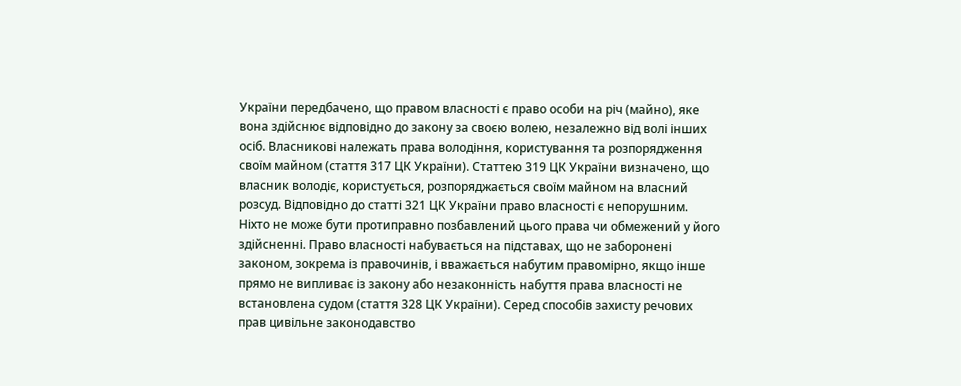України передбачено, що правом власності є право особи на річ (майно), яке вона здійснює відповідно до закону за своєю волею, незалежно від волі інших осіб. Власникові належать права володіння, користування та розпорядження своїм майном (стаття 317 ЦК України). Статтею 319 ЦК України визначено, що власник володіє, користується, розпоряджається своїм майном на власний розсуд. Відповідно до статті 321 ЦК України право власності є непорушним. Ніхто не може бути протиправно позбавлений цього права чи обмежений у його здійсненні. Право власності набувається на підставах, що не заборонені законом, зокрема із правочинів, і вважається набутим правомірно, якщо інше прямо не випливає із закону або незаконність набуття права власності не встановлена судом (стаття 328 ЦК України). Серед способів захисту речових прав цивільне законодавство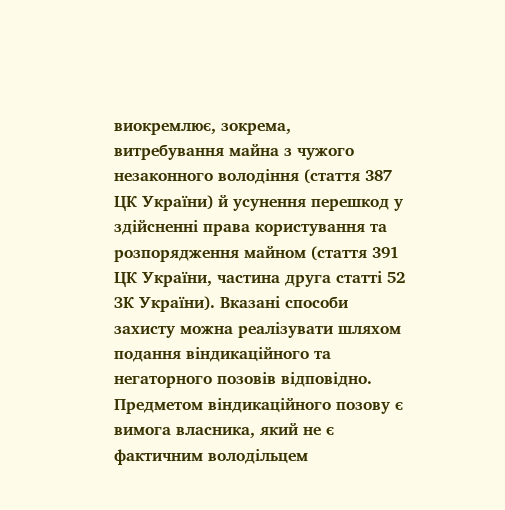виокремлює, зокрема, витребування майна з чужого незаконного володіння (стаття 387 ЦК України) й усунення перешкод у здійсненні права користування та розпорядження майном (стаття 391 ЦК України, частина друга статті 52 ЗК України). Вказані способи захисту можна реалізувати шляхом подання віндикаційного та негаторного позовів відповідно. Предметом віндикаційного позову є вимога власника, який не є фактичним володільцем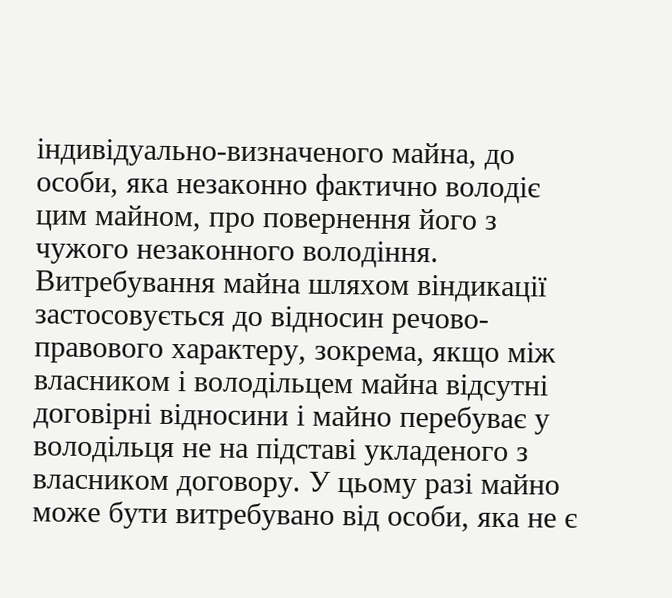індивідуально-визначеного майна, до особи, яка незаконно фактично володіє цим майном, про повернення його з чужого незаконного володіння. Витребування майна шляхом віндикації застосовується до відносин речово-правового характеру, зокрема, якщо між власником і володільцем майна відсутні договірні відносини і майно перебуває у володільця не на підставі укладеного з власником договору. У цьому разі майно може бути витребувано від особи, яка не є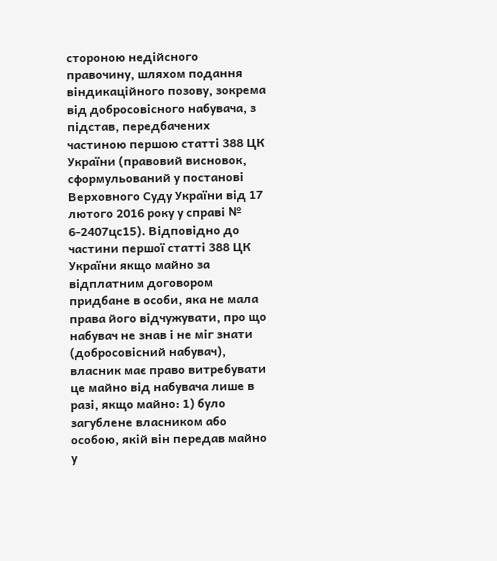стороною недійсного правочину, шляхом подання віндикаційного позову, зокрема від добросовісного набувача, з підстав, передбачених частиною першою статті 388 ЦК України (правовий висновок, сформульований у постанові Верховного Суду України від 17 лютого 2016 року у справі № 6-2407цс15). Відповідно до частини першої статті 388 ЦК України якщо майно за відплатним договором придбане в особи, яка не мала права його відчужувати, про що набувач не знав і не міг знати (добросовісний набувач), власник має право витребувати це майно від набувача лише в разі, якщо майно: 1) було загублене власником або особою, якій він передав майно у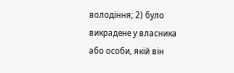володіння; 2) було викрадене у власника або особи, якій він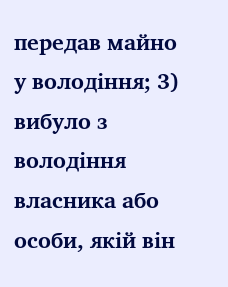передав майно у володіння; 3) вибуло з володіння власника або особи, якій він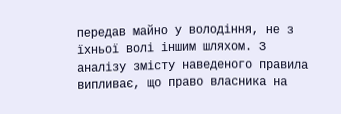передав майно у володіння, не з їхньої волі іншим шляхом. З аналізу змісту наведеного правила випливає, що право власника на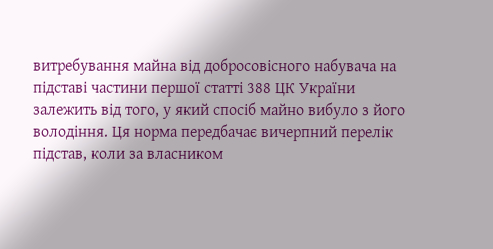витребування майна від добросовісного набувача на підставі частини першої статті 388 ЦК України залежить від того, у який спосіб майно вибуло з його володіння. Ця норма передбачає вичерпний перелік підстав, коли за власником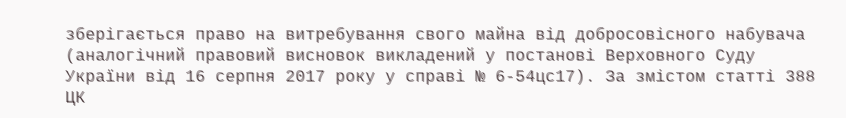зберігається право на витребування свого майна від добросовісного набувача (аналогічний правовий висновок викладений у постанові Верховного Суду України від 16 серпня 2017 року у справі № 6-54цс17). За змістом статті 388 ЦК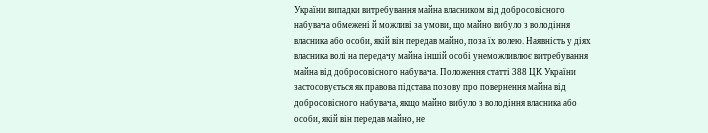України випадки витребування майна власником від добросовісного набувача обмежені й можливі за умови, що майно вибуло з володіння власника або особи, якій він передав майно, поза їх волею. Наявність у діях власника волі на передачу майна іншій особі унеможливлює витребування майна від добросовісного набувача. Положення статті 388 ЦК України застосовується як правова підстава позову про повернення майна від добросовісного набувача, якщо майно вибуло з володіння власника або особи, якій він передав майно, не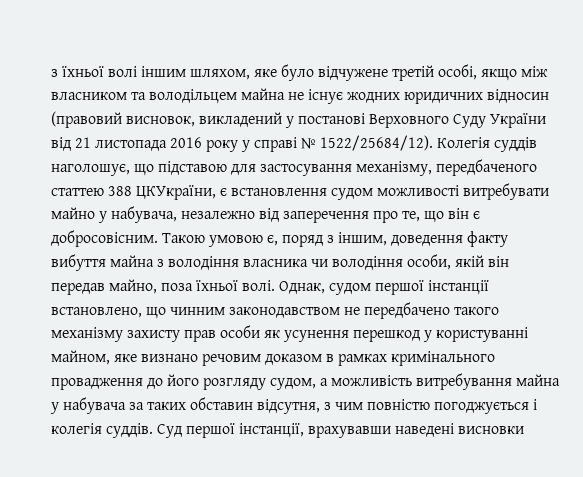з їхньої волі іншим шляхом, яке було відчужене третій особі, якщо між власником та володільцем майна не існує жодних юридичних відносин (правовий висновок, викладений у постанові Верховного Суду України від 21 листопада 2016 року у справі № 1522/25684/12). Колегія суддів наголошує, що підставою для застосування механізму, передбаченого статтею 388 ЦКУкраїни, є встановлення судом можливості витребувати майно у набувача, незалежно від заперечення про те, що він є добросовісним. Такою умовою є, поряд з іншим, доведення факту вибуття майна з володіння власника чи володіння особи, якій він передав майно, поза їхньої волі. Однак, судом першої інстанції встановлено, що чинним законодавством не передбачено такого механізму захисту прав особи як усунення перешкод у користуванні майном, яке визнано речовим доказом в рамках кримінального провадження до його розгляду судом, а можливість витребування майна у набувача за таких обставин відсутня, з чим повністю погоджується і колегія суддів. Суд першої інстанції, врахувавши наведені висновки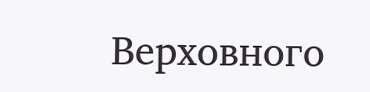Верховного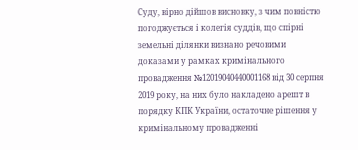Суду, вірно дійшов висновку, з чим повністю погоджується і колегія суддів, що спірні земельні ділянки визнано речовими доказами у рамках кримінального провадження №12019040440001168 від 30 серпня 2019 року, на них було накладено арешт в порядку КПК України, остаточне рішення у кримінальному провадженні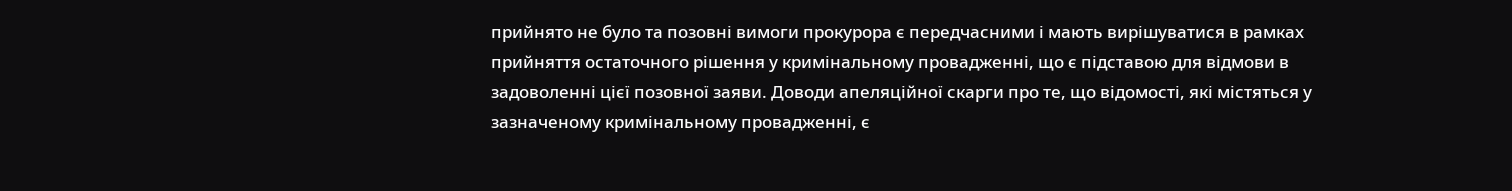прийнято не було та позовні вимоги прокурора є передчасними і мають вирішуватися в рамках прийняття остаточного рішення у кримінальному провадженні, що є підставою для відмови в задоволенні цієї позовної заяви. Доводи апеляційної скарги про те, що відомості, які містяться у зазначеному кримінальному провадженні, є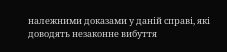належними доказами у даній справі, які доводять незаконне вибуття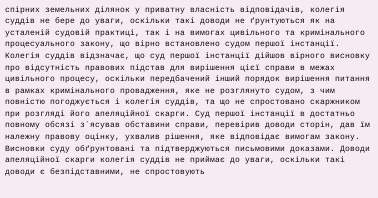спірних земельних ділянок у приватну власність відповідачів, колегія суддів не бере до уваги, оскільки такі доводи не ґрунтуються як на усталеній судовій практиці, так і на вимогах цивільного та кримінального процесуального закону, що вірно встановлено судом першої інстанції. Колегія суддів відзначає, що суд першої інстанції дійшов вірного висновку про відсутність правових підстав для вирішення цієї справи в межах цивільного процесу, оскільки передбачений інший порядок вирішення питання в рамках кримінального провадження, яке не розглянуто судом, з чим повністю погоджується і колегія суддів, та що не спростовано скаржником при розгляді його апеляційної скарги. Суд першої інстанції в достатньо повному обсязі з`ясував обставини справи, перевірив доводи сторін, дав їм належну правову оцінку, ухвалив рішення, яке відповідає вимогам закону. Висновки суду обґрунтовані та підтверджуються письмовими доказами. Доводи апеляційної скарги колегія суддів не приймає до уваги, оскільки такі доводи є безпідставними, не спростовують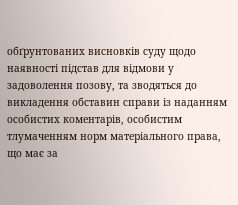обґрунтованих висновків суду щодо наявності підстав для відмови у задоволення позову, та зводяться до викладення обставин справи із наданням особистих коментарів, особистим тлумаченням норм матеріального права, що має за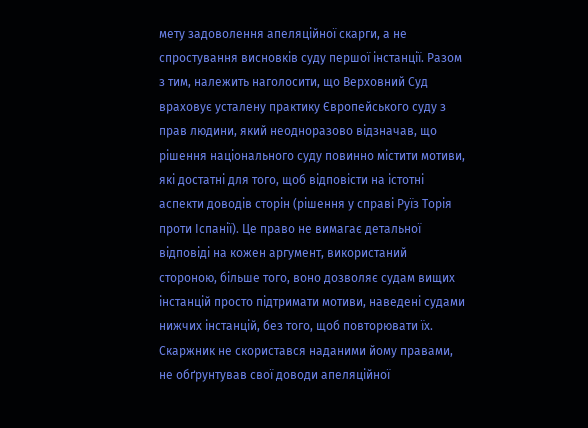мету задоволення апеляційної скарги, а не спростування висновків суду першої інстанції. Разом з тим, належить наголосити, що Верховний Суд враховує усталену практику Європейського суду з прав людини, який неодноразово відзначав, що рішення національного суду повинно містити мотиви, які достатні для того, щоб відповісти на істотні аспекти доводів сторін (рішення у справі Руїз Торія проти Іспанії). Це право не вимагає детальної відповіді на кожен аргумент, використаний стороною, більше того, воно дозволяє судам вищих інстанцій просто підтримати мотиви, наведені судами нижчих інстанцій, без того, щоб повторювати їх. Скаржник не скористався наданими йому правами, не обґрунтував свої доводи апеляційної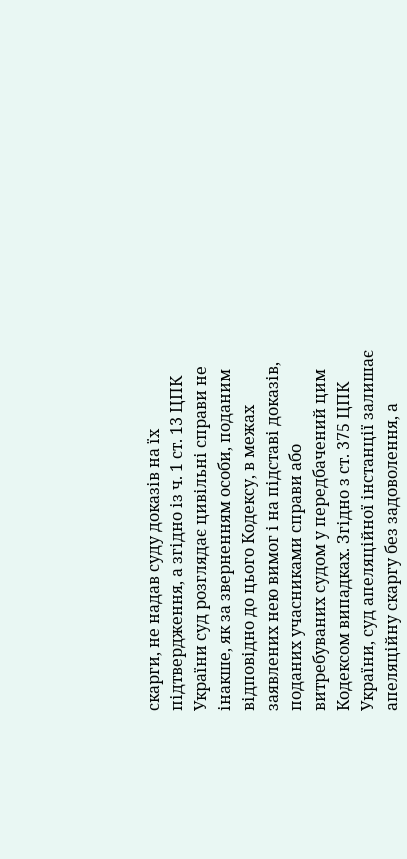скарги, не надав суду доказів на їх підтвердження, а згідно із ч. 1 ст. 13 ЦПК України суд розглядає цивільні справи не інакше, як за зверненням особи, поданим відповідно до цього Кодексу, в межах заявлених нею вимог і на підставі доказів, поданих учасниками справи або витребуваних судом у передбачений цим Кодексом випадках. Згідно з ст. 375 ЦПК України, суд апеляційної інстанції залишає апеляційну скаргу без задоволення, а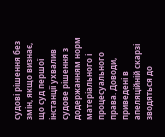судові рішення без змін, якщо визнає, що суд першої інстанції ухвалив судове рішення з додержанням норм матеріального і процесуального права. Доводи, приведені в апеляційній скарзі зводяться до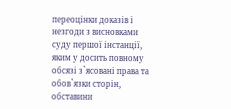переоцінки доказів і незгоди з висновками суду першої інстанції, яким у досить повному обсязі з`ясовані права та обов`язки сторін, обставини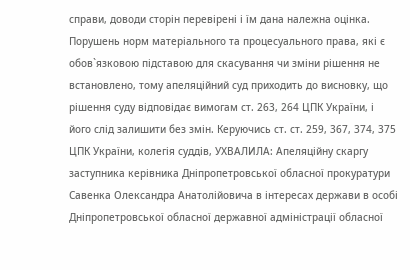справи, доводи сторін перевірені і їм дана належна оцінка. Порушень норм матеріального та процесуального права, які є обов`язковою підставою для скасування чи зміни рішення не встановлено, тому апеляційний суд приходить до висновку, що рішення суду відповідає вимогам ст. 263, 264 ЦПК України, і його слід залишити без змін. Керуючись ст. ст. 259, 367, 374, 375 ЦПК України, колегія суддів, УХВАЛИЛА: Апеляційну скаргу заступника керівника Дніпропетровської обласної прокуратури Савенка Олександра Анатолійовича в інтересах держави в особі Дніпропетровської обласної державної адміністрації обласної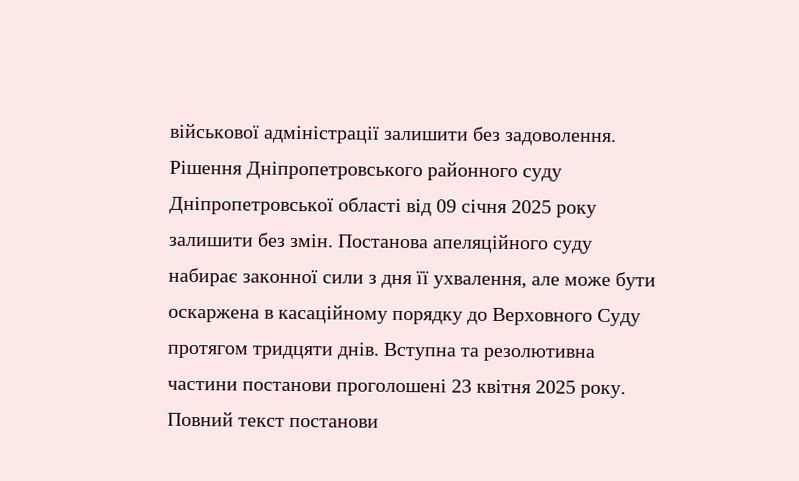військової адміністрації залишити без задоволення. Рішення Дніпропетровського районного суду Дніпропетровської області від 09 січня 2025 року залишити без змін. Постанова апеляційного суду набирає законної сили з дня її ухвалення, але може бути оскаржена в касаційному порядку до Верховного Суду протягом тридцяти днів. Вступна та резолютивна частини постанови проголошені 23 квітня 2025 року. Повний текст постанови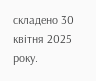складено 30 квітня 2025 року.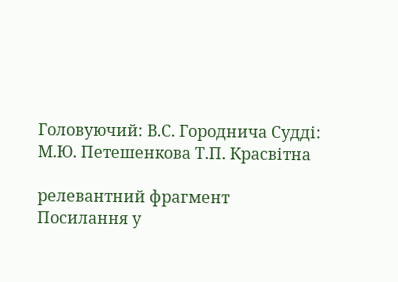Головуючий: В.С. Городнича Судді: М.Ю. Петешенкова Т.П. Красвітна

релевантний фрагмент
Посилання у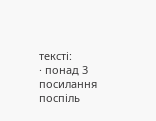тексті:
· понад 3 посилання поспіль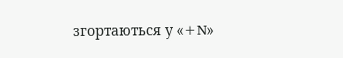згортаються у «+N»